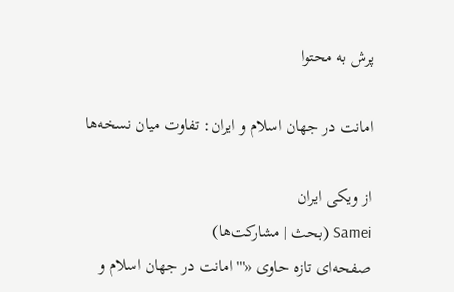پرش به محتوا

امانت در جهان اسلام و ايران: تفاوت میان نسخه‌ها

از ویکی ایران
Samei (بحث | مشارکت‌ها)
صفحه‌ای تازه حاوی «'''امانت در جهان اسلام و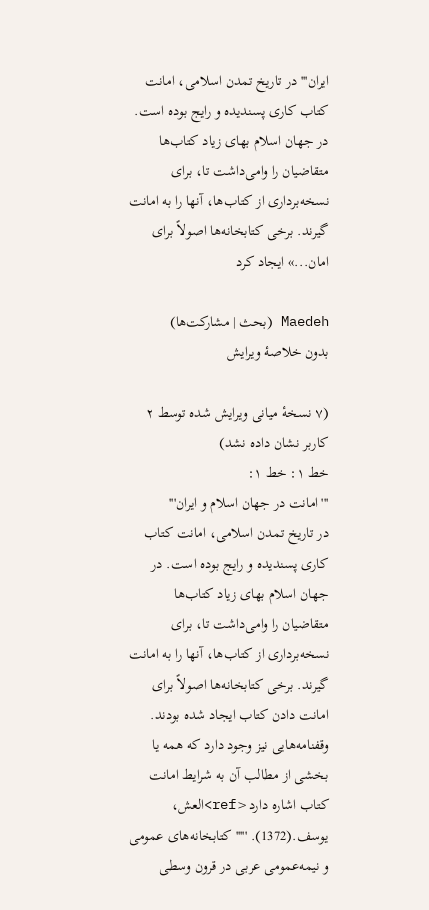ايران''' در تاریخ تمدن اسلامی، امانت كتاب كاری پسندیده و رایج بوده است. در جهان اسلام بهای زیاد كتاب‌ها متقاضیان را وامی‌داشت تا، برای نسخه‌برداری از كتاب‌ها، آنها را به امانت گیرند. برخی كتابخانه‌ها اصولاً برای امان...» ایجاد کرد

Maedeh (بحث | مشارکت‌ها)
بدون خلاصۀ ویرایش

(۷ نسخهٔ میانی ویرایش شده توسط ۲ کاربر نشان داده نشد)
خط ۱: خط ۱:
'''امانت در جهان اسلام و ايران'''
در تاریخ تمدن اسلامی، امانت کتاب کاری پسندیده و رایج بوده است. در جهان اسلام بهای زیاد کتاب‌ها متقاضیان را وامی‌داشت تا، برای نسخه‌برداری از کتاب‌ها، آنها را به امانت گیرند. برخی کتابخانه‌ها اصولاً برای امانت دادن کتاب ایجاد شده بودند. وقفنامه‌هایی نیز وجود دارد که همه یا بخشی از مطالب آن به شرایط امانت کتاب اشاره دارد<ref>العش، یوسف.(1372). '''''کتابخانه‌های عمومی و نیمه‌عمومی عربی در قرون وسطی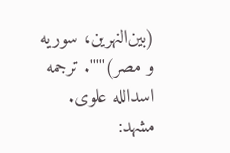(بین‌النهرین، سوریه و مصر)'''''. ترجمه اسدالله علوی. مشهد: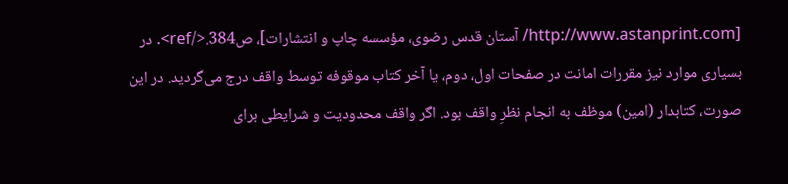[http://www.astanprint.com/ آستان قدس رضوی، مؤسسه چاپ و انتشارات]، ص384.</ref>. در بسیاری موارد نیز مقررات امانت در صفحات اول، دوم، یا آخر کتاب موقوفه توسط واقف درج می‌گردید. در این صورت، کتابدار (امین) موظف به انجام نظرِ واقف بود. اگر واقف محدودیت و شرایطی برای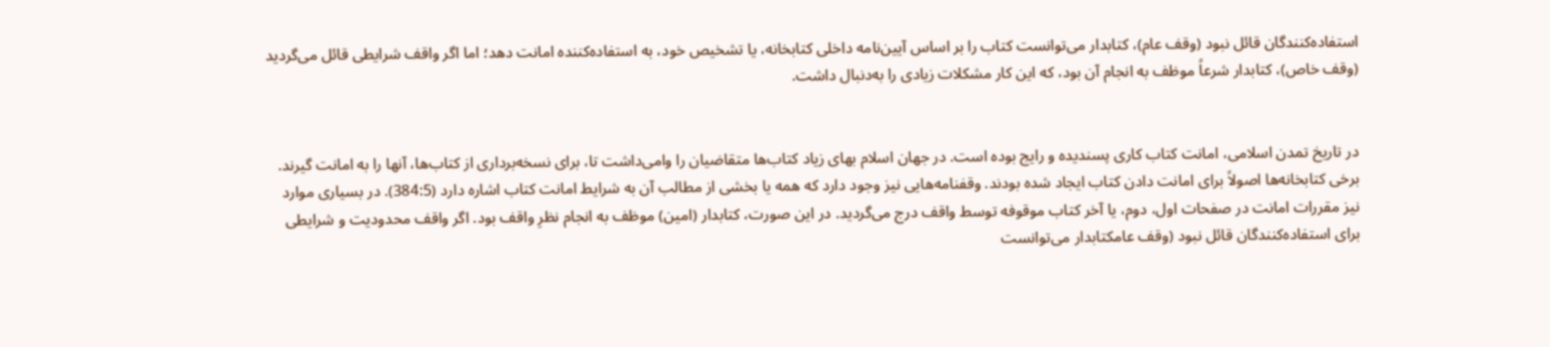استفاده‌کنندگان قائل نبود (وقف عام)، کتابدار می‌توانست کتاب را بر اساس آیین‌نامه داخلی کتابخانه، یا تشخیص خود، به استفاده‌کننده امانت دهد؛ اما اگر واقف شرایطی قائل می‌گردید (وقف خاص)، کتابدار شرعاً موظف به انجام آن بود، که این کار مشکلات زیادی را به‌دنبال داشت.


در تاریخ تمدن اسلامی، امانت كتاب كاری پسندیده و رایج بوده است. در جهان اسلام بهای زیاد كتاب‌ها متقاضیان را وامی‌داشت تا، برای نسخه‌برداری از كتاب‌ها، آنها را به امانت گیرند. برخی كتابخانه‌ها اصولاً برای امانت دادن كتاب ایجاد شده بودند. وقفنامه‌هایی نیز وجود دارد كه همه یا بخشی از مطالب آن به شرایط امانت كتاب اشاره دارد (384:5). در بسیاری موارد نیز مقررات امانت در صفحات اول، دوم، یا آخر كتاب موقوفه توسط واقف درج می‌گردید. در این صورت، كتابدار (امین) موظف به انجام نظرِ واقف بود. اگر واقف محدودیت و شرایطی برای استفاده‌كنندگان قائل نبود (وقف عامكتابدار می‌توانست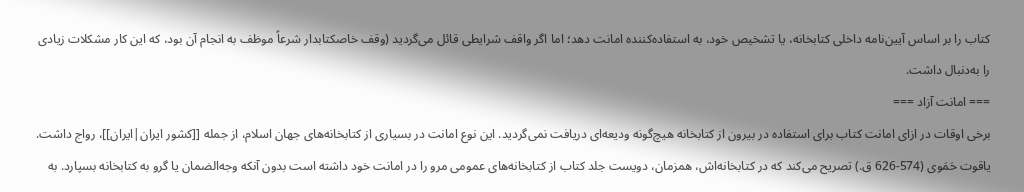كتاب را بر اساس آیین‌نامه داخلی كتابخانه، یا تشخیص خود، به استفاده‌كننده امانت دهد؛ اما اگر واقف شرایطی قائل می‌گردید (وقف خاصكتابدار شرعاً موظف به انجام آن بود، كه این كار مشكلات زیادی را به‌دنبال داشت.
=== امانت آزاد ===
برخی اوقات در ازای امانت کتاب برای استفاده در بیرون از کتابخانه هیچ‌گونه ودیعه‌ای دریافت نمی‌گردید. این نوع امانت در بسیاری از کتابخانه‌های جهان اسلام، از جمله [[کشور ایران|ایران]]، رواج داشت. یاقوت حَمَوی (574-626 ق.) تصریح می‌کند که در کتابخانه‌اش، همزمان، دویست جلد کتاب از کتابخانه‌های عمومی مرو را در امانت خود داشته است بدون آنکه وجه‌الضمان یا گرو به کتابخانه بسپارد. به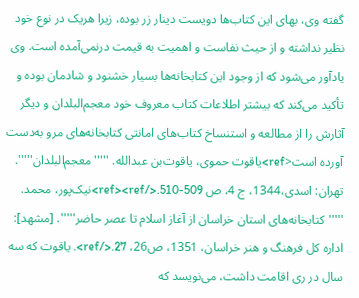گفته وی، بهای این کتاب‌ها دویست دینار زر بوده، زیرا هریک در نوع خود نظیر نداشته و از حیث نفاست و اهمیت به قیمت درنمی‌آمده است. وی یادآور می‌شود که از وجود این کتابخانه‌ها بسیار خشنود و شادمان بوده و تأکید می‌کند که بیشتر اطلاعات کتاب معروف خود معجم‌البلدان و دیگر آثارش را از مطالعه و استنساخ کتاب‌های امانتی کتابخانه‌های مرو به‌دست آورده است<ref>یاقوت حموی، یاقوت‌بن عبدالله. '''''معجم‌البلدان'''''. تهران: اسدی،1344، ج 4، ص 509-510.</ref><ref>نیک‌پور، محمد. '''''کتابخانه‌های استان خراسان از آغاز اسلام تا عصر حاضر'''''. [مشهد]: اداره کل فرهنگ و هنر خراسان، 1351، ص26، 27.</ref>. یاقوت که سه سال در ری اقامت داشت، می‌نویسد که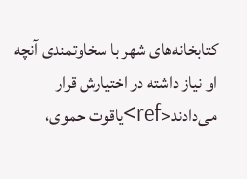کتابخانه‌های شهر با سخاوتمندی آنچه او نیاز داشته در اختیارش قرار می‌دادند<ref>یاقوت حموی،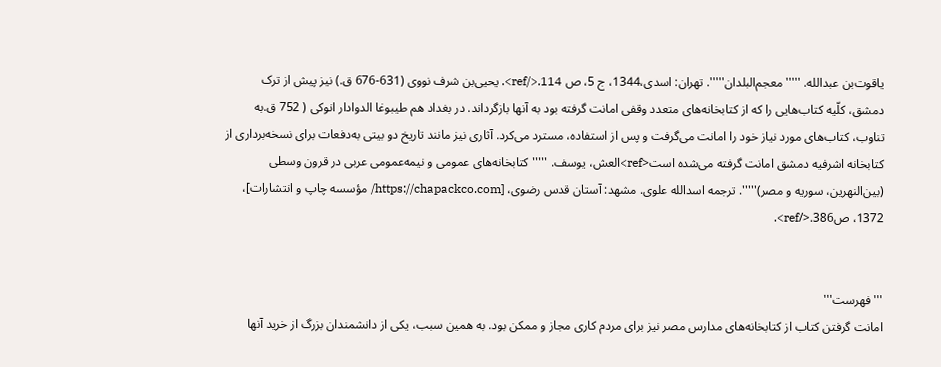یاقوت‌بن عبدالله. '''''معجم‌البلدان'''''. تهران: اسدی،1344، ج 5، ص 114.</ref>. یحیی‌بن شرف نووی (631-676 ق.) نیز پیش از ترک دمشق، کلّیه کتاب‌هایی را که از کتابخانه‌های متعدد وقفی امانت گرفته بود به آنها بازگرداند. در بغداد هم طیبوغا الدوادار انوکی ( 752 ق.به تناوب، کتاب‌های مورد نیاز خود را امانت می‌گرفت و پس از استفاده، مسترد می‌کرد. آثاری نیز مانند تاریخ دو بیتی به‌دفعات برای نسخه‌برداری از کتابخانه اشرفیه دمشق امانت گرفته می‌شده است<ref>العش، یوسف. '''''کتابخانه‌های عمومی و نیمه‌عمومی عربی در قرون وسطی (بین‌النهرین، سوریه و مصر)'''''. ترجمه اسدالله علوی. مشهد: آستان قدس رضوی، [https://chapackco.com/ مؤسسه چاپ و انتشارات]، 1372، ص386.</ref>.


'''فهرست'''
امانت گرفتن کتاب از کتابخانه‌های مدارس مصر نیز برای مردم کاری مجاز و ممکن بود. به همین سبب، یکی از دانشمندان بزرگ از خرید آنها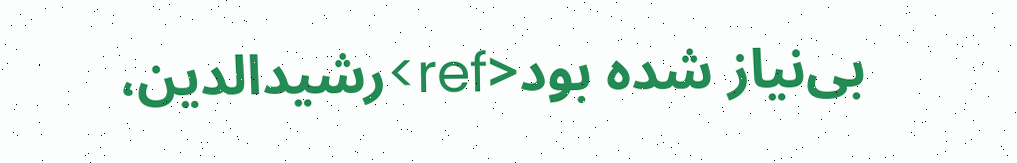بی‌نیاز شده بود<ref>رشیدالدین،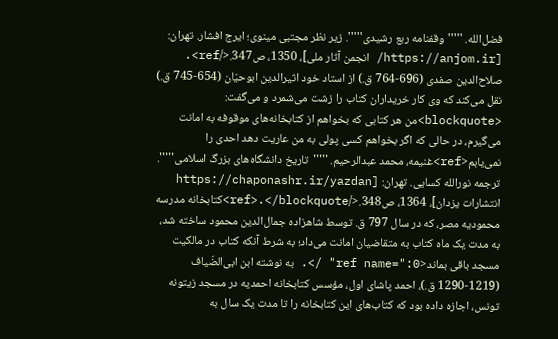فضل‌الله. '''''وقفنامه ربع رشیدی'''''. زیر نظر مجتبی مینوی؛ ایرج افشار. تهران: [https://anjom.ir/ انجمن آثار ملی]، 1350، ص347.</ref>. صلاح‌الدین صفدی (696-764 ق.) از استاد خود اثیرالدین ابوحیّان (654-745 ق.) نقل می‌کند که وی کار خریداران کتاب را زشت می‌شمرد و می‌گفت: <blockquote>من هر کتابی که بخواهم از کتابخانه‌های موقوفه به امانت می‌گیرم، در حالی که اگر بخواهم کسی پولی به من عاریت دهد احدی را نمی‌یابم<ref>غنیمه، محمد عبدالرحیم. '''''تاریخ دانشگاه‌های بزرگ اسلامی'''''. ترجمه نورالله کسایی. تهران: [https://chaponashr.ir/yazdan انتشارات یزدان]، 1364، ص348.</ref>.</blockquote>کتابخانه مدرسه محمودیه مصر، که در سال 797 ق. توسط شاهزاده جمال‌الدین محمود ساخته شد، به مدت یک ماه کتاب به متقاضیان امانت می‌داد؛ به شرط آنکه کتاب در مالکیت مسجد باقی بماند<ref name=":0" />. به نوشته ابن ابی‌الضّیاف (1219-1290 ق.)، احمد پاشای اول، مؤسس کتابخانه احمدیه در مسجد زیتونه تونس، اجازه داده بود که کتاب‌های این کتابخانه را تا مدت یک سال به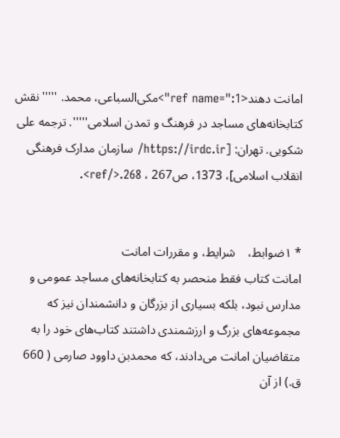امانت دهند<ref name=":1">مکی‌السباعی، محمد. '''''نقش کتابخانه‌های مساجد در فرهنگ و تمدن اسلامی'''''. ترجمه علی شکویی. تهران: [https://irdc.ir/ سازمان مدارک فرهنگی انقلاب اسلامی]، 1373، ص267 ، 268.</ref>.


* ۱ضوابط،    شرایط، و مقررات امانت
امانت کتاب فقط منحصر به کتابخانه‌های مساجد عمومی و مدارس نبود، بلکه بسیاری از بزرگان و دانشمندان نیز که مجموعه‌های بزرگ و ارزشمندی داشتند کتاب‌های خود را به متقاضیان امانت می‌دادند، که محمدبن داوود صارمی ( 660 ق.) از آن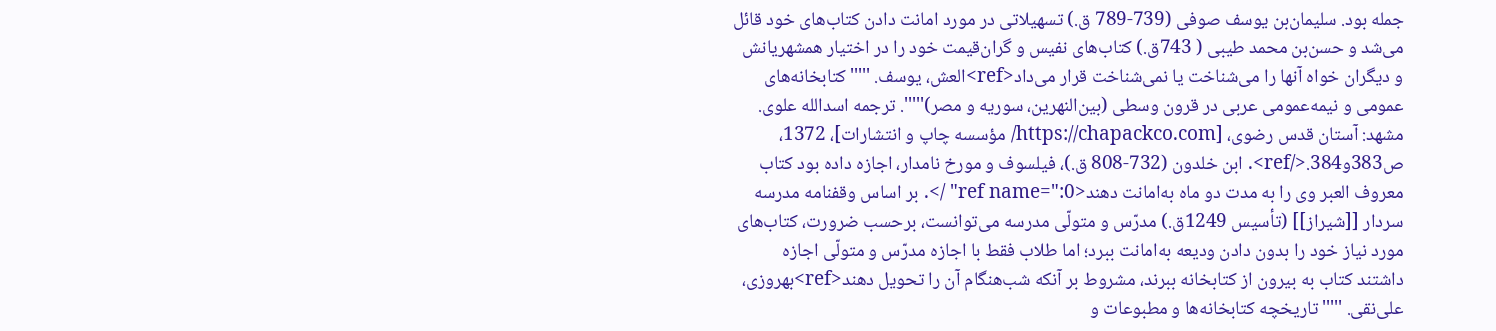جمله بود. سلیمان‌بن یوسف صوفی (739-789 ق.) تسهیلاتی در مورد امانت دادن کتاب‌های خود قائل می‌شد و حسن‌بن محمد طیبی ( 743ق.) کتاب‌های نفیس و گران‌قیمت خود را در اختیار همشهریانش و دیگران خواه آنها را می‌شناخت یا نمی‌شناخت قرار می‌داد<ref>العش، یوسف. '''''کتابخانه‌های عمومی و نیمه‌عمومی عربی در قرون وسطی (بین‌النهرین، سوریه و مصر)'''''. ترجمه اسدالله علوی. مشهد: آستان قدس رضوی، [https://chapackco.com/ مؤسسه چاپ و انتشارات]، 1372، ص383و384.</ref>. ابن خلدون (732-808 ق.)، فیلسوف و مورخ نامدار، اجازه داده بود کتاب معروف العبر وی را به مدت دو ماه به‌امانت دهند<ref name=":0" />. بر اساس وقفنامه مدرسه سردار [[شیراز]] (تأسیس 1249ق.) مدرّس و متولّی مدرسه می‌توانست، برحسب ضرورت، کتاب‌های مورد نیاز خود را بدون دادن ودیعه به‌امانت ببرد؛ اما طلاب فقط با اجازه مدرّس و متولّی اجازه داشتند کتاب به بیرون از کتابخانه ببرند، مشروط بر آنکه شب‌هنگام آن را تحویل دهند<ref>بهروزی، علی‌نقی. '''''تاریخچه کتابخانه‌ها و مطبوعات و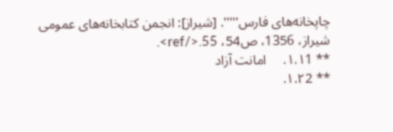چاپخانه‌های فارس'''''. [شیراز]: انجمن کتابخانه‌های عمومی شیراز، 1356، ص54، 55.</ref>.
** ۱.۱1.     امانت آزاد
** ۱.۲2.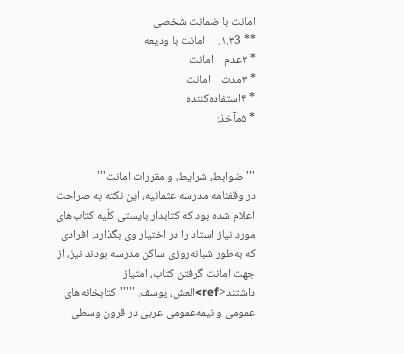امانت با ضمانت شخصی
** ۱.۳3.     امانت با ودیعه
* ۲عدم    امانت
* ۳مدت    امانت
* ۴استفاده‌كننده
* ۵مآخذ:


'''ضوابط، شرایط، و مقررات امانت'''
در وقفنامه مدرسه عثمانیه، این نکته به صراحت اعلام شده بود که کتابدار بایستی کلّیه کتاب‌های مورد نیاز استاد را در اختیار وی بگذارد. افرادی که به‌طور شبانه‌روزی ساکن مدرسه بودند نیز، از جهت امانت گرفتن کتاب، امتیاز داشتند<ref>العش، یوسف. '''''کتابخانه‌های عمومی و نیمه‌عمومی عربی در قرون وسطی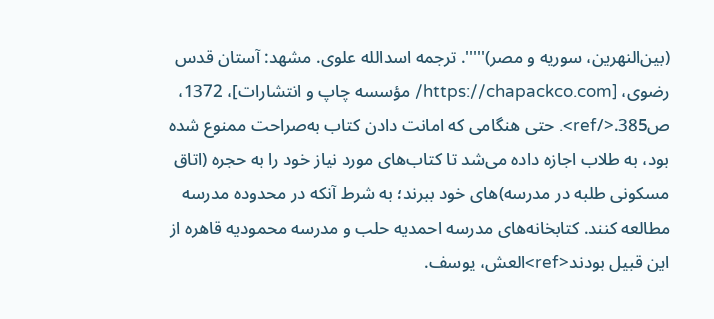(بین‌النهرین، سوریه و مصر)'''''. ترجمه اسدالله علوی. مشهد: آستان قدس رضوی، [https://chapackco.com/ مؤسسه چاپ و انتشارات]، 1372، ص385.</ref>. حتی هنگامی که امانت دادن کتاب به‌صراحت ممنوع شده بود، به طلاب اجازه داده می‌شد تا کتاب‌های مورد نیاز خود را به حجره (اتاق مسکونی طلبه در مدرسه)های خود ببرند؛ به شرط آنکه در محدوده مدرسه مطالعه کنند. کتابخانه‌های مدرسه احمدیه حلب و مدرسه محمودیه قاهره از این قبیل بودند<ref>العش، یوسف.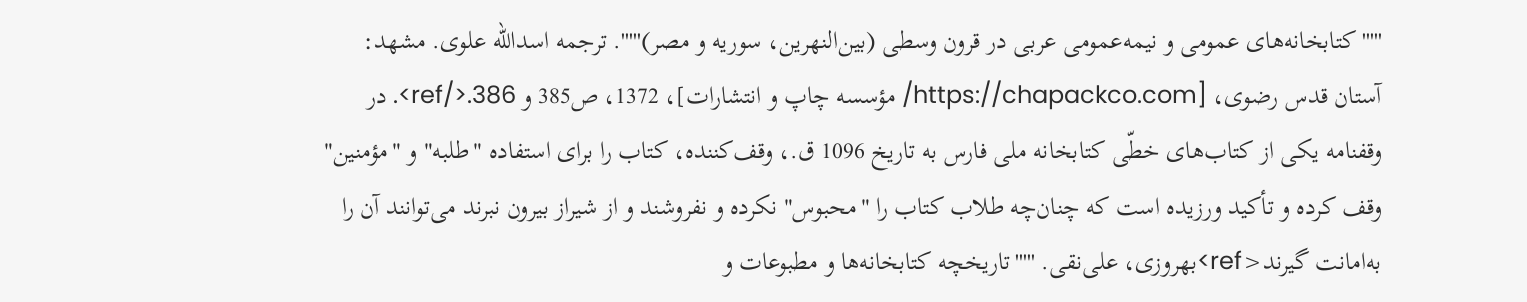'''''کتابخانه‌های عمومی و نیمه‌عمومی عربی در قرون وسطی (بین‌النهرین، سوریه و مصر)'''''. ترجمه اسدالله علوی. مشهد: آستان قدس رضوی، [https://chapackco.com/ مؤسسه چاپ و انتشارات]، 1372، ص385 و 386.</ref>. در وقفنامه یکی از کتاب‌های خطّی کتابخانه ملی فارس به تاریخ 1096 ق.، وقف‌کننده، کتاب را برای استفاده "طلبه" و "مؤمنین" وقف کرده و تأکید ورزیده است که چنان‌چه طلاب کتاب را "محبوس" نکرده و نفروشند و از شیراز بیرون نبرند می‌توانند آن را به‌امانت گیرند<ref>بهروزی، علی‌نقی. '''''تاریخچه کتابخانه‌ها و مطبوعات و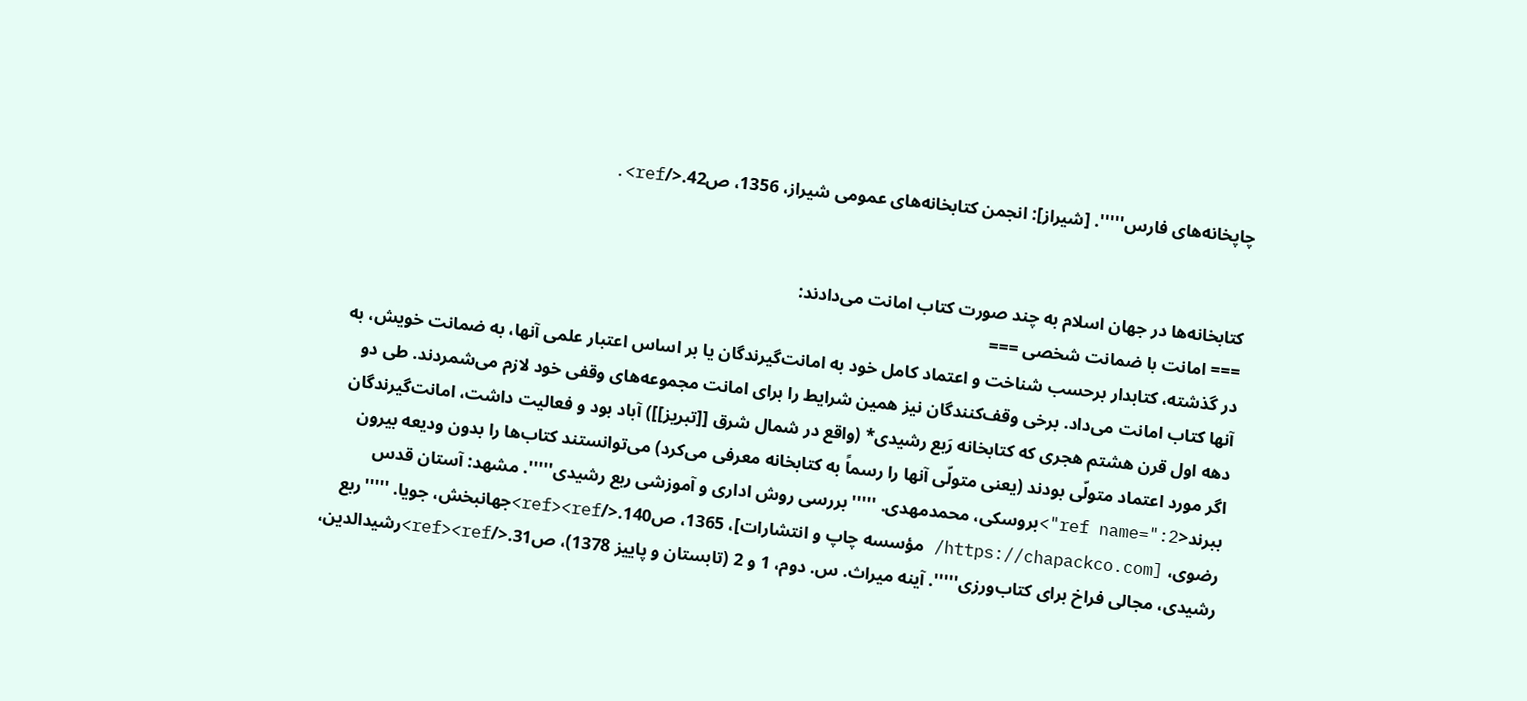چاپخانه‌های فارس'''''. [شیراز]: انجمن کتابخانه‌های عمومی شیراز، 1356، ص42.</ref>.


كتابخانه‌ها در جهان اسلام به چند صورت كتاب امانت می‌دادند:
=== امانت با ضمانت شخصی ===
در گذشته، کتابدار برحسب شناخت و اعتماد کامل خود به امانت‌گیرندگان یا بر اساس اعتبار علمی آنها، به ضمانت خویش، به آنها کتاب امانت می‌داد. برخی وقف‌کنندگان نیز همین شرایط را برای امانت مجموعه‌های وقفی خود لازم می‌شمردند. طی دو دهه اول قرن هشتم هجری که کتابخانه رَبع رشیدی* (واقع در شمال شرق [[تبریز]]) آباد بود و فعالیت داشت، امانت‌گیرندگان اگر مورد اعتماد متولّی بودند (یعنی متولّی آنها را رسماً به کتابخانه معرفی می‌کرد) می‌توانستند کتاب‌ها را بدون ودیعه بیرون ببرند<ref name=":2">بروسکی، محمدمهدی. '''''بررسی روش اداری و آموزشی ربع رشیدی'''''. مشهد: آستان قدس رضوی، [https://chapackco.com/ مؤسسه چاپ و انتشارات]، 1365، ص140.</ref><ref>جهانبخش، جویا. '''''ربع رشیدی، مجالی فراخ برای کتاب‌ورزی'''''. آینه میراث. س. دوم، 1 و 2 (تابستان و پاییز 1378)، ص31.</ref><ref>رشیدالدین،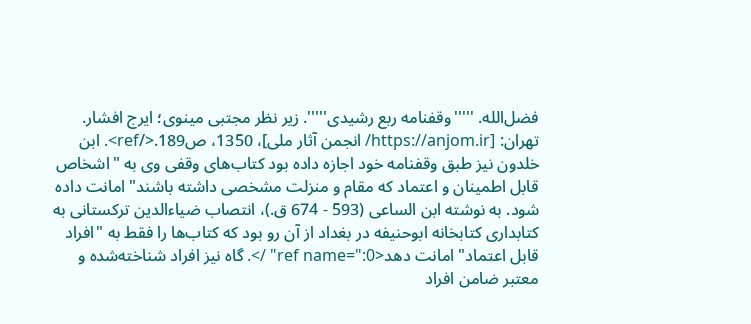فضل‌الله. '''''وقفنامه ربع رشیدی'''''. زیر نظر مجتبی مینوی؛ ایرج افشار. تهران: [https://anjom.ir/ انجمن آثار ملی]، 1350، ص189.</ref>. ابن خلدون نیز طبق وقفنامه خود اجازه داده بود کتاب‌های وقفی وی به "اشخاص قابل اطمینان و اعتماد که مقام و منزلت مشخصی داشته باشند" امانت داده شود. به نوشته ابن الساعی (593 - 674 ق.)، انتصاب ضیاءالدین ترکستانی به کتابداری کتابخانه ابوحنیفه در بغداد از آن رو بود که کتاب‌ها را فقط به "افراد قابل اعتماد" امانت دهد<ref name=":0" />. گاه نیز افراد شناخته‌شده و معتبر ضامن افراد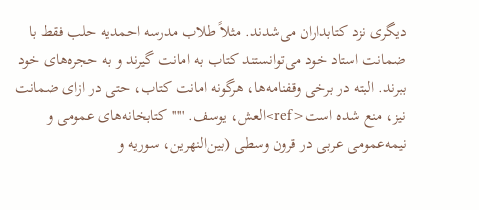دیگری نزد کتابداران می‌شدند. مثلاً طلاب مدرسه احمدیه حلب فقط با ضمانت استاد خود می‌توانستند کتاب به امانت گیرند و به حجره‌های خود ببرند. البته در برخی وقفنامه‌ها، هرگونه امانت کتاب، حتی در ازای ضمانت نیز، منع شده است<ref>العش، یوسف. '''''کتابخانه‌های عمومی و نیمه‌عمومی عربی در قرون وسطی (بین‌النهرین، سوریه و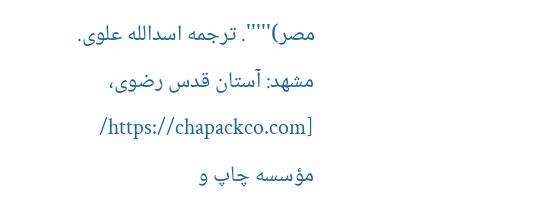مصر)'''''. ترجمه اسدالله علوی. مشهد: آستان قدس رضوی، [https://chapackco.com/ مؤسسه چاپ و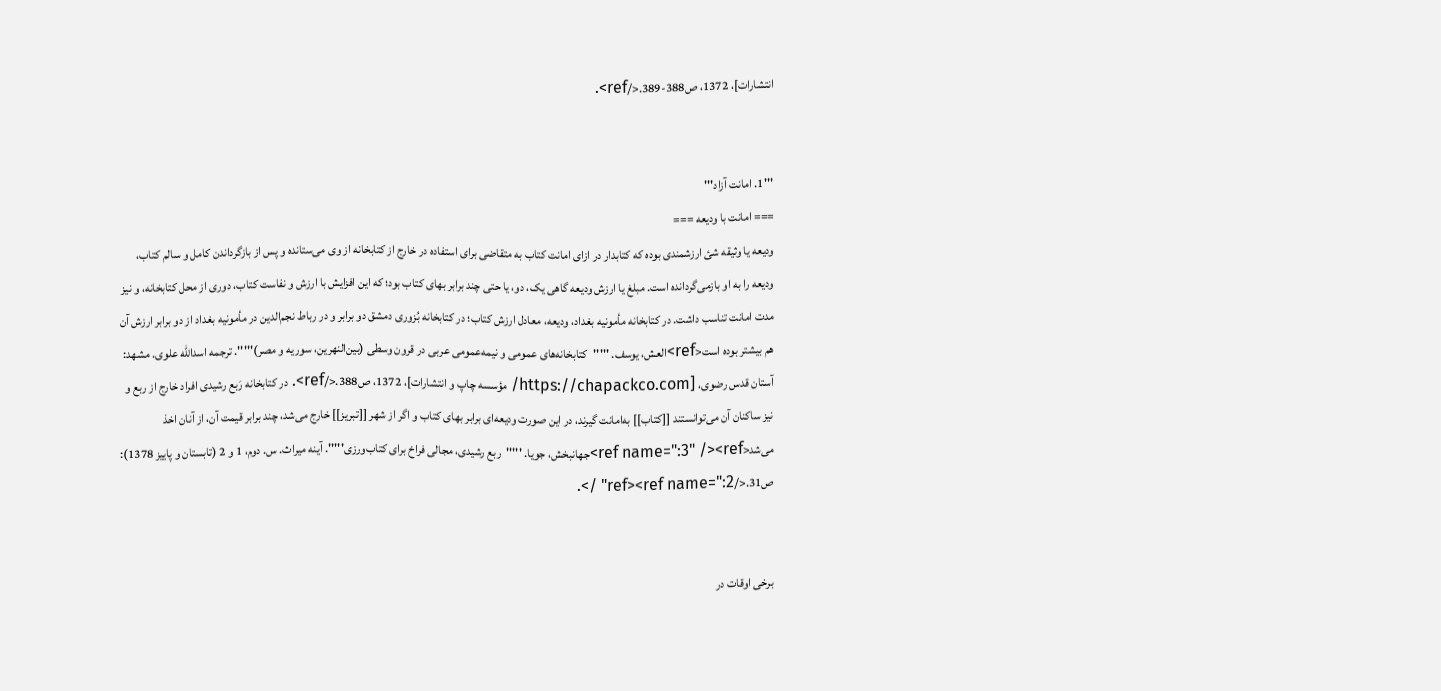انتشارات]، 1372، ص388-389.</ref>.


'''1. امانت آزاد'''
=== امانت با ودیعه ===
ودیعه یا وثیقه شئ ارزشمندی بوده که کتابدار در ازای امانت کتاب به متقاضی برای استفاده در خارج از کتابخانه از وی می‌ستانده و پس از بازگرداندن کامل و سالم کتاب، ودیعه را به او بازمی‌گردانده است. مبلغ یا ارزش ودیعه گاهی یک، دو، یا حتی چند برابر بهای کتاب بود؛ که این افزایش با ارزش و نفاست کتاب، دوری از محل کتابخانه، و نیز مدت امانت تناسب داشت. در کتابخانه مأمونیه بغداد، ودیعه، معادل ارزش کتاب؛ در کتابخانه بُزوری دمشق دو برابر و در رباط نجم‌الدین در مأمونیه بغداد از دو برابر ارزش آن هم بیشتر بوده است<ref>العش، یوسف. '''''کتابخانه‌های عمومی و نیمه‌عمومی عربی در قرون وسطی (بین‌النهرین، سوریه و مصر)'''''. ترجمه اسدالله علوی. مشهد: آستان قدس رضوی، [https://chapackco.com/ مؤسسه چاپ و انتشارات]، 1372، ص388.</ref>. در کتابخانه رَبع رشیدی افراد خارج از ربع و نیز ساکنان آن می‌توانستند [[کتاب]] به‌امانت گیرند، در این صورت ودیعه‌ای برابر بهای کتاب و اگر از شهر [[تبریز]] خارج می‌شد، چند برابر قیمت آن، از آنان اخذ می‌شد<ref name=":3" /><ref>جهانبخش، جویا. '''''ربع رشیدی، مجالی فراخ برای کتاب‌ورزی'''''. آینه میراث. س. دوم، 1 و 2 (تابستان و پاییز 1378): ص31.</ref><ref name=":2" />.


برخی اوقات در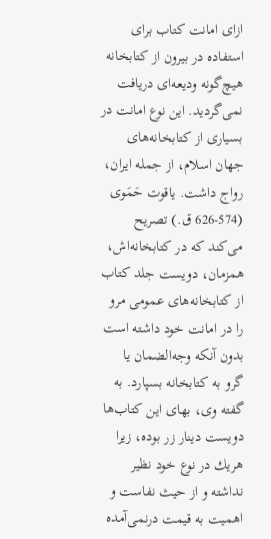ازای امانت كتاب برای استفاده در بیرون از كتابخانه هیچ‌گونه ودیعه‌ای دریافت نمی‌گردید. این نوع امانت در بسیاری از كتابخانه‌های جهان اسلام، از جمله ایران، رواج داشت. یاقوت حَمَوی (574-626 ق.) تصریح می‌كند كه در كتابخانه‌اش، همزمان، دویست جلد كتاب از كتابخانه‌های عمومی مرو را در امانت خود داشته است بدون آنكه وجه‌الضمان یا گرو به كتابخانه بسپارد. به گفته وی، بهای این كتاب‌ها دویست دینار زر بوده، زیرا هریك در نوع خود نظیر نداشته و از حیث نفاست و اهمیت به قیمت درنمی‌آمده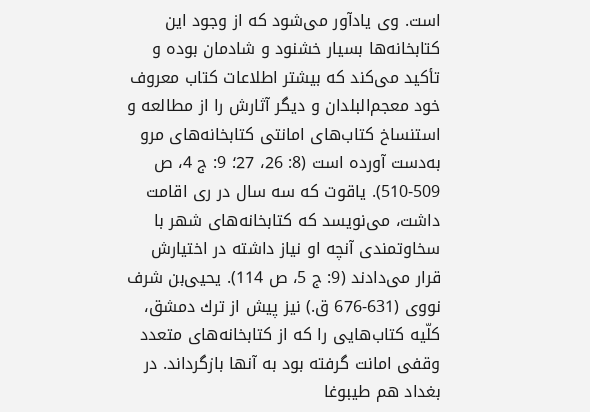است. وی یادآور می‌شود كه از وجود این كتابخانه‌ها بسیار خشنود و شادمان بوده و تأكید می‌كند كه بیشتر اطلاعات كتاب معروف خود معجم‌البلدان و دیگر آثارش را از مطالعه و استنساخ كتاب‌های امانتی كتابخانه‌های مرو به‌دست آورده است (8: 26، 27؛ 9: ج 4، ص 509-510). یاقوت كه سه سال در ری اقامت داشت، می‌نویسد كه كتابخانه‌های شهر با سخاوتمندی آنچه او نیاز داشته در اختیارش قرار می‌دادند (9: ج 5، ص 114). یحیی‌بن شرف نووی (631-676 ق.) نیز پیش از ترك دمشق، كلّیه كتاب‌هایی را كه از كتابخانه‌های متعدد وقفی امانت گرفته بود به آنها بازگرداند. در بغداد هم طیبوغا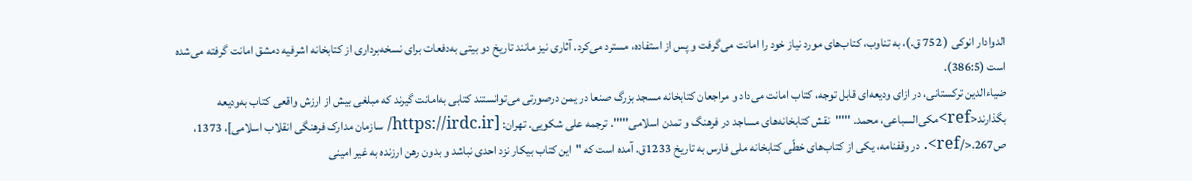الدوادار انوكی ( 752 ق.)، به تناوب، كتاب‌های مورد نیاز خود را امانت می‌گرفت و پس از استفاده، مسترد می‌كرد. آثاری نیز مانند تاریخ دو بیتی به‌دفعات برای نسخه‌برداری از كتابخانه اشرفیه دمشق امانت گرفته می‌شده است (386:5).
ضیاءالدین ترکستانی، در ازای ودیعه‌ای قابل توجه، کتاب امانت می‌داد و مراجعان کتابخانه مسجد بزرگ صنعا در یمن درصورتی می‌توانستند کتابی به‌امانت گیرند که مبلغی بیش از ارزش واقعی کتاب به‌ودیعه بگذارند<ref>مکی‌السباعی، محمد. '''''نقش کتابخانه‌های مساجد در فرهنگ و تمدن اسلامی'''''. ترجمه علی شکویی. تهران: [https://irdc.ir/ سازمان مدارک فرهنگی انقلاب اسلامی]، 1373، ص267.</ref>. در وقفنامه، یکی از کتاب‌های خطّی کتابخانه ملی فارس به تاریخ 1233ق. آمده است که "این کتاب بیکار نزد احدی نباشد و بدون رهن ارزنده به غیر امینی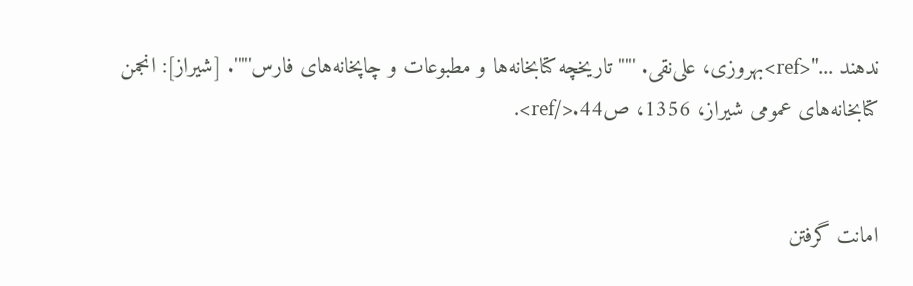ندهند ..."<ref>بهروزی، علی‌نقی. '''''تاریخچه کتابخانه‌ها و مطبوعات و چاپخانه‌های فارس'''''. [شیراز]: انجمن کتابخانه‌های عمومی شیراز، 1356، ص44.</ref>.


امانت گرفتن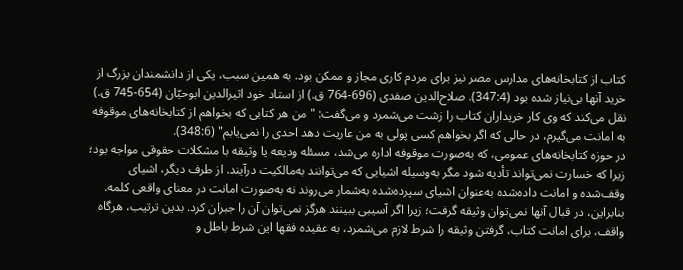كتاب از كتابخانه‌های مدارس مصر نیز برای مردم كاری مجاز و ممكن بود. به همین سبب، یكی از دانشمندان بزرگ از خرید آنها بی‌نیاز شده بود (347:4). صلاح‌الدین صفدی (696-764 ق.) از استاد خود اثیرالدین ابوحیّان (654-745 ق.) نقل می‌كند كه وی كار خریداران كتاب را زشت می‌شمرد و می‌گفت: "من هر كتابی كه بخواهم از كتابخانه‌های موقوفه به امانت می‌گیرم، در حالی كه اگر بخواهم كسی پولی به من عاریت دهد احدی را نمی‌یابم" (348:6).
در حوزه کتابخانه‌های عمومی، که به‌صورت موقوفه اداره می‌شد، مسئله ودیعه یا وثیقه با مشکلات حقوقی مواجه بود؛ زیرا که خسارت نمی‌تواند تأدیه شود مگر به‌وسیله اشیایی که می‌توانند به‌مالکیت درآیند. از طرف دیگر، اشیای وقف‌شده و امانت داده‌شده به‌عنوان اشیای سپرده‌شده به‌شمار می‌روند نه به‌صورت امانت در معنای واقعی کلمه. بنابراین، در قبال آنها نمی‌توان وثیقه گرفت؛ زیرا اگر آسیبی ببینند هرگز نمی‌توان آن را جبران کرد. بدین ترتیب، هرگاه واقف، برای امانت کتاب، گرفتن وثیقه را شرط لازم می‌شمرد، به عقیده فقها این شرط باطل و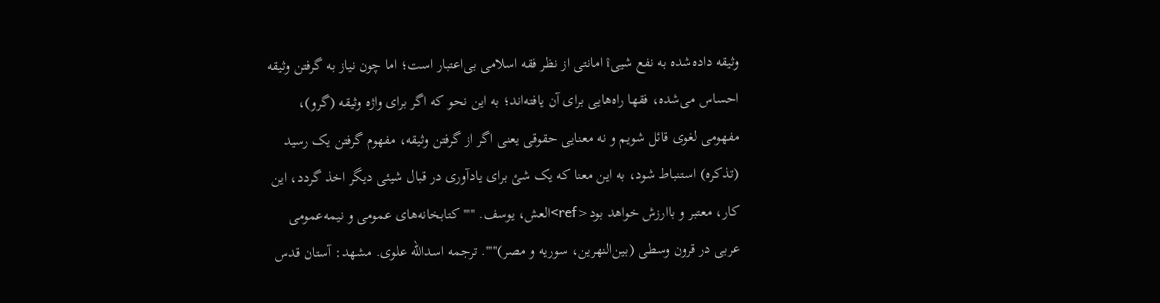وثیقه داده‌شده به نفع شییî امانتی از نظر فقه اسلامی بی‌اعتبار است؛ اما چون نیاز به گرفتن وثیقه احساس می‌شده، فقها راه‌هایی برای آن یافته‌اند؛ به این نحو که اگر برای واژه وثیقه (گرو)، مفهومی لغوی قائل شویم و نه معنایی حقوقی یعنی اگر از گرفتن وثیقه، مفهوم گرفتن یک رسید (تذکره) استنباط شود، به این معنا که یک شئ برای یادآوری در قبال شیئی دیگر اخذ گردد، این کار، معتبر و باارزش خواهد بود<ref>العش، یوسف. '''''کتابخانه‌های عمومی و نیمه‌عمومی عربی در قرون وسطی (بین‌النهرین، سوریه و مصر)'''''. ترجمه اسدالله علوی. مشهد: آستان قدس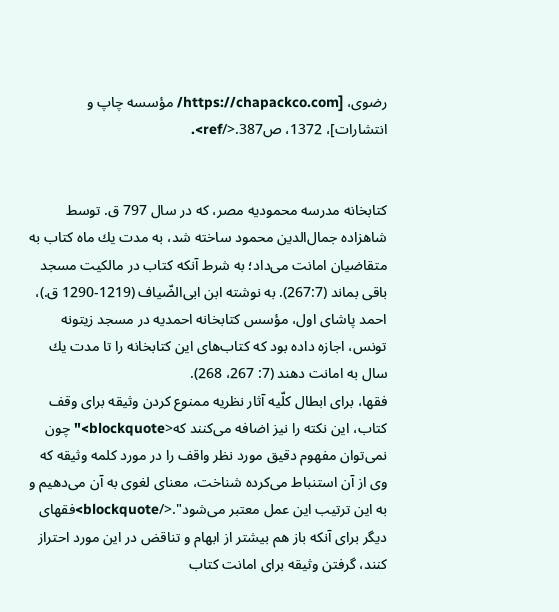رضوی، [https://chapackco.com/ مؤسسه چاپ و انتشارات]، 1372، ص387.</ref>.


كتابخانه مدرسه محمودیه مصر، كه در سال 797 ق. توسط شاهزاده جمال‌الدین محمود ساخته شد، به مدت یك ماه كتاب به متقاضیان امانت می‌داد؛ به شرط آنكه كتاب در مالكیت مسجد باقی بماند (267:7). به نوشته ابن ابی‌الضّیاف (1219-1290 ق.)، احمد پاشای اول، مؤسس كتابخانه احمدیه در مسجد زیتونه تونس، اجازه داده بود كه كتاب‌های این كتابخانه را تا مدت یك سال به امانت دهند (7: 267، 268).
فقها، برای ابطال کلّیه آثار نظریه ممنوع کردن وثیقه برای وقف کتاب، این نکته را نیز اضافه می‌کنند که<blockquote>"چون نمی‌توان مفهوم دقیق مورد نظر واقف را در مورد کلمه وثیقه که وی از آن استنباط می‌کرده شناخت، معنای لغوی به آن می‌دهیم و به این ترتیب این عمل معتبر می‌شود".</blockquote>فقهای دیگر برای آنکه باز هم بیشتر از ابهام و تناقض در این مورد احتراز کنند، گرفتن وثیقه برای امانت کتاب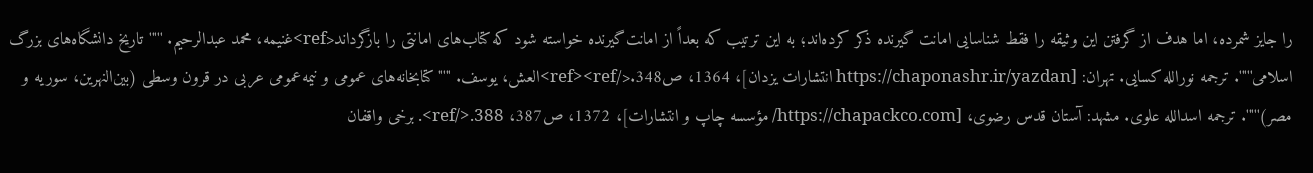را جایز شمرده، اما هدف از گرفتن این وثیقه را فقط شناسایی امانت گیرنده ذکر کرده‌اند؛ به این ترتیب که بعداً از امانت‌گیرنده خواسته شود که کتاب‌های امانتی را بازگرداند<ref>غنیمه، محمد عبدالرحیم. '''''تاریخ دانشگاه‌های بزرگ اسلامی'''''. ترجمه نورالله کسایی. تهران: [https://chaponashr.ir/yazdan انتشارات یزدان]، 1364، ص348.</ref><ref>العش، یوسف. '''''کتابخانه‌های عمومی و نیمه‌عمومی عربی در قرون وسطی (بین‌النهرین، سوریه و مصر)'''''. ترجمه اسدالله علوی. مشهد: آستان قدس رضوی، [https://chapackco.com/ مؤسسه چاپ و انتشارات]، 1372، ص387، 388.</ref>. برخی واقفان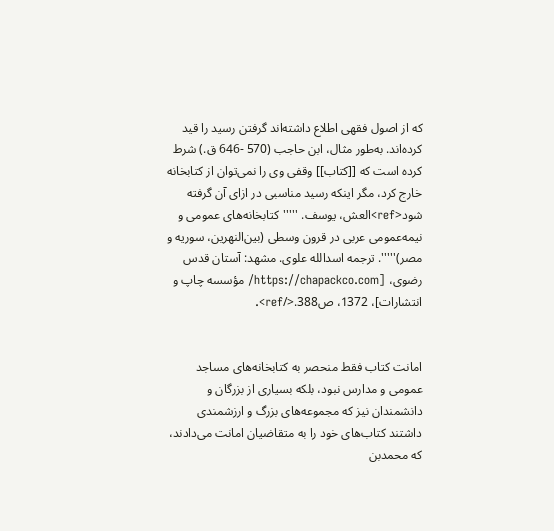که از اصول فقهی اطلاع داشته‌اند گرفتن رسید را قید کرده‌اند. به‌طور مثال، ابن حاجب (570 -646 ق.) شرط کرده است که [[کتاب]] وقفی وی را نمی‌توان از کتابخانه خارج کرد، مگر اینکه رسید مناسبی در ازای آن گرفته شود<ref>العش، یوسف. '''''کتابخانه‌های عمومی و نیمه‌عمومی عربی در قرون وسطی (بین‌النهرین، سوریه و مصر)'''''. ترجمه اسدالله علوی. مشهد: آستان قدس رضوی، [https://chapackco.com/ مؤسسه چاپ و انتشارات]، 1372، ص388.</ref>.


امانت كتاب فقط منحصر به كتابخانه‌های مساجد عمومی و مدارس نبود، بلكه بسیاری از بزرگان و دانشمندان نیز كه مجموعه‌های بزرگ و ارزشمندی داشتند كتاب‌های خود را به متقاضیان امانت می‌دادند، كه محمدبن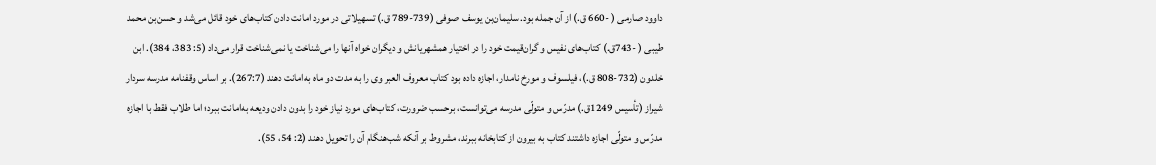داوود صارمی ( -660 ق.) از آن جمله بود. سلیمان‌بن یوسف صوفی (739-789 ق.) تسهیلاتی در مورد امانت دادن كتاب‌های خود قائل می‌شد و حسن‌بن محمد طیبی ( -743ق.) كتاب‌های نفیس و گران‌قیمت خود را در اختیار همشهریانش و دیگران خواه آنها را می‌شناخت یا نمی‌شناخت قرار می‌داد (5: 383، 384). ابن خلدون (732-808 ق.)، فیلسوف و مورخ نامدار، اجازه داده بود كتاب معروف العبر وی را به مدت دو ماه به‌امانت دهند (267:7). بر اساس وقفنامه مدرسه سردار شیراز (تأسیس 1249ق.) مدرّس و متولّی مدرسه می‌توانست، برحسب ضرورت، كتاب‌های مورد نیاز خود را بدون دادن ودیعه به‌امانت ببرد؛ اما طلاب فقط با اجازه مدرّس و متولّی اجازه داشتند كتاب به بیرون از كتابخانه ببرند، مشروط بر آنكه شب‌هنگام آن را تحویل دهند (2: 54، 55).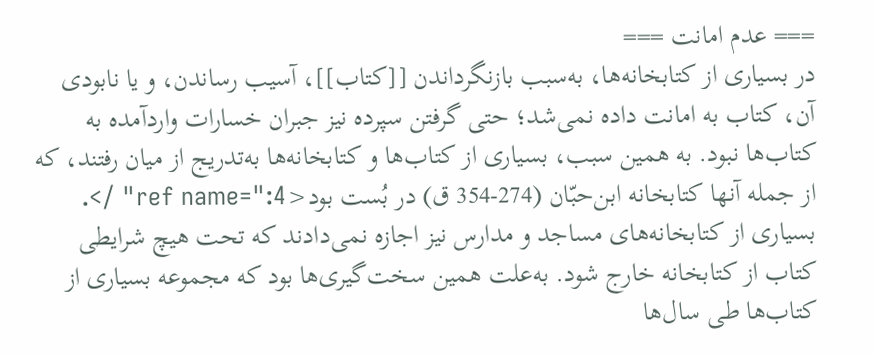=== عدم امانت ===
در بسیاری از کتابخانه‌ها، به‌سبب بازنگرداندن [[کتاب]]، آسیب رساندن، و یا نابودی آن، کتاب به امانت داده نمی‌شد؛ حتی گرفتن سپرده نیز جبران خسارات واردآمده به کتاب‌ها نبود. به همین سبب، بسیاری از کتاب‌ها و کتابخانه‌ها به‌تدریج از میان رفتند، که از جمله آنها کتابخانه ابن‌حبّان (274-354 ق) در بُست بود<ref name=":4" />. بسیاری از کتابخانه‌های مساجد و مدارس نیز اجازه نمی‌دادند که تحت هیچ شرایطی کتاب از کتابخانه خارج شود. به‌علت همین سخت‌گیری‌ها بود که مجموعه بسیاری از کتاب‌ها طی سال‌ها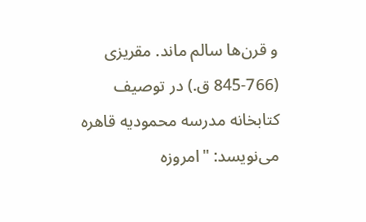و قرن‌ها سالم ماند. مقریزی (766-845 ق.) در توصیف کتابخانه مدرسه محمودیه قاهره می‌نویسد: "امروزه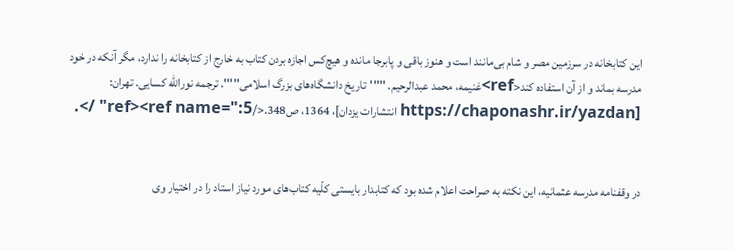این کتابخانه در سرزمین مصر و شام بی‌مانند است و هنوز باقی و پابرجا مانده و هیچ‌کس اجازه بردن کتاب به خارج از کتابخانه را ندارد، مگر آنکه در خود مدرسه بماند و از آن استفاده کند<ref>غنیمه، محمد عبدالرحیم. '''''تاریخ دانشگاه‌های بزرگ اسلامی'''''. ترجمه نورالله کسایی. تهران: [https://chaponashr.ir/yazdan انتشارات یزدان]، 1364، ص348.</ref><ref name=":5" />.


در وقفنامه مدرسه عثمانیه، این نكته به صراحت اعلام شده بود كه كتابدار بایستی كلّیه كتاب‌های مورد نیاز استاد را در اختیار وی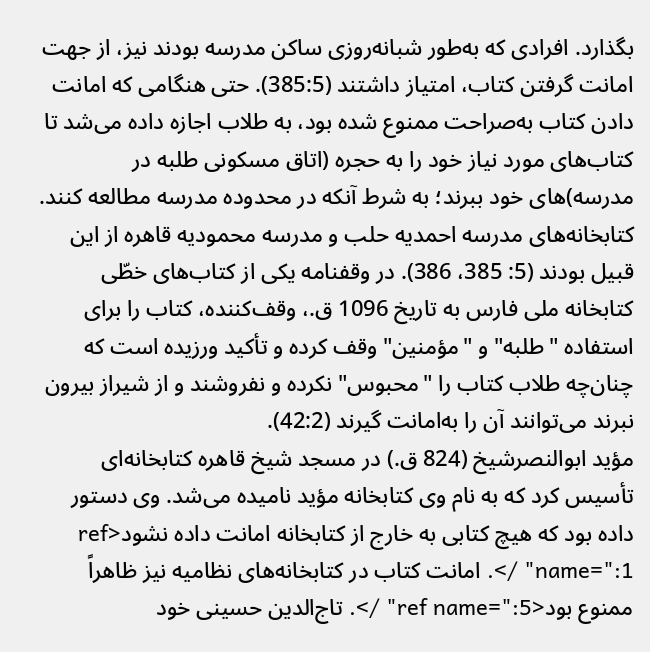بگذارد. افرادی كه به‌طور شبانه‌روزی ساكن مدرسه بودند نیز، از جهت امانت گرفتن كتاب، امتیاز داشتند (385:5). حتی هنگامی كه امانت دادن كتاب به‌صراحت ممنوع شده بود، به طلاب اجازه داده می‌شد تا كتاب‌های مورد نیاز خود را به حجره (اتاق مسكونی طلبه در مدرسه)های خود ببرند؛ به شرط آنكه در محدوده مدرسه مطالعه كنند. كتابخانه‌های مدرسه احمدیه حلب و مدرسه محمودیه قاهره از این قبیل بودند (5: 385، 386). در وقفنامه یكی از كتاب‌های خطّی كتابخانه ملی فارس به تاریخ 1096 ق.، وقف‌كننده، كتاب را برای استفاده "طلبه" و "مؤمنین" وقف كرده و تأكید ورزیده است كه چنان‌چه طلاب كتاب را "محبوس" نكرده و نفروشند و از شیراز بیرون نبرند می‌توانند آن را به‌امانت گیرند (42:2).
مؤید ابوالنصرشیخ (824 ق.) در مسجد شیخ قاهره کتابخانه‌ای تأسیس کرد که به نام وی کتابخانه مؤید نامیده می‌شد. وی دستور داده بود که هیچ کتابی به خارج از کتابخانه امانت داده نشود<ref name=":1" />. امانت کتاب در کتابخانه‌های نظامیه نیز ظاهراً ممنوع بود<ref name=":5" />. تاج‌الدین حسینی خود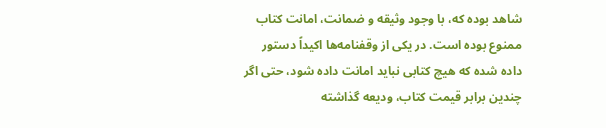شاهد بوده که، با وجود وثیقه و ضمانت، امانت کتاب ممنوع بوده است. در یکی از وقفنامه‌ها اکیداً دستور داده شده که هیچ کتابی نباید امانت داده شود، حتی اگر چندین برابر قیمت کتاب، ودیعه گذاشته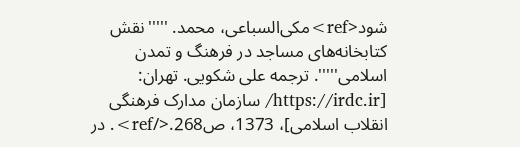شود<ref>مکی‌السباعی، محمد. '''''نقش کتابخانه‌های مساجد در فرهنگ و تمدن اسلامی'''''. ترجمه علی شکویی. تهران: [https://irdc.ir/ سازمان مدارک فرهنگی انقلاب اسلامی]، 1373، ص268.</ref>. در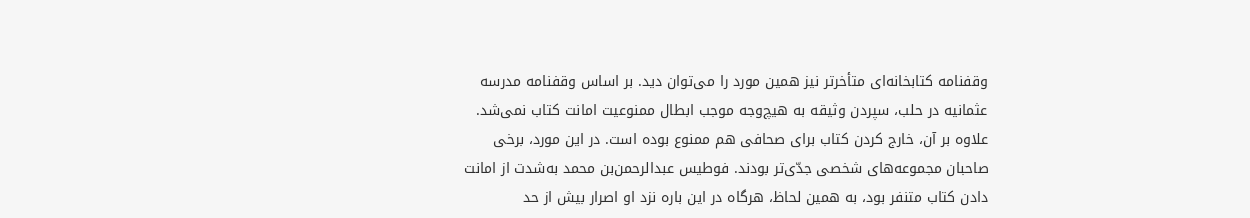وقفنامه کتابخانه‌ای متأخرتر نیز همین مورد را می‌توان دید. بر اساس وقفنامه مدرسه عثمانیه در حلب، سپردن وثیقه به هیچ‌وجه موجب ابطال ممنوعیت امانت کتاب نمی‌شد. علاوه بر آن، خارج کردن کتاب برای صحافی هم ممنوع بوده است. در این مورد، برخی صاحبان مجموعه‌های شخصی جدّی‌تر بودند. فوطیس عبدالرحمن‌بن محمد به‌شدت از امانت دادن کتاب متنفر بود، به همین لحاظ، هرگاه در این باره نزد او اصرار بیش از حد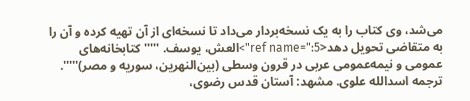می‌شد، وی کتاب را به یک نسخه‌بردار می‌داد تا نسخه‌ای از آن تهیه کرده و آن را به متقاضی تحویل دهد<ref name=":5">العش، یوسف. '''''کتابخانه‌های عمومی و نیمه‌عمومی عربی در قرون وسطی (بین‌النهرین، سوریه و مصر)'''''. ترجمه اسدالله علوی. مشهد: آستان قدس رضوی،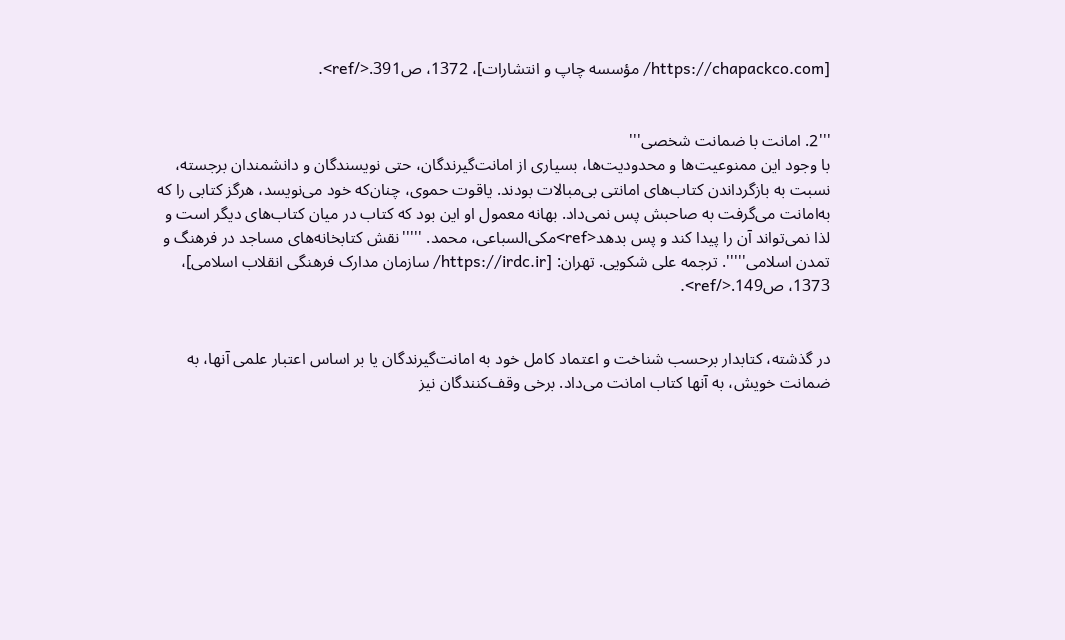[https://chapackco.com/ مؤسسه چاپ و انتشارات]، 1372، ص391.</ref>.


'''2. امانت با ضمانت شخصی'''
با وجود این ممنوعیت‌ها و محدودیت‌ها، بسیاری از امانت‌گیرندگان، حتی نویسندگان و دانشمندان برجسته، نسبت به بازگرداندن کتاب‌های امانتی بی‌مبالات بودند. یاقوت حموی، چنان‌که خود می‌نویسد، هرگز کتابی را که به‌امانت می‌گرفت به صاحبش پس نمی‌داد. بهانه معمول او این بود که کتاب در میان کتاب‌های دیگر است و لذا نمی‌تواند آن را پیدا کند و پس بدهد<ref>مکی‌السباعی، محمد. '''''نقش کتابخانه‌های مساجد در فرهنگ و تمدن اسلامی'''''. ترجمه علی شکویی. تهران: [https://irdc.ir/ سازمان مدارک فرهنگی انقلاب اسلامی]، 1373، ص149.</ref>.


در گذشته، كتابدار برحسب شناخت و اعتماد كامل خود به امانت‌گیرندگان یا بر اساس اعتبار علمی آنها، به ضمانت خویش، به آنها كتاب امانت می‌داد. برخی وقف‌كنندگان نیز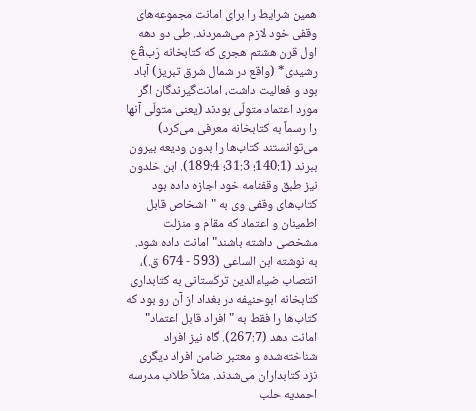همین شرایط را برای امانت مجموعه‌های وقفی خود لازم می‌شمردند. طی دو دهه اول قرن هشتم هجری كه كتابخانه رَبâع رشیدی* (واقع در شمال شرق تبریز) آباد بود و فعالیت داشت، امانت‌گیرندگان اگر مورد اعتماد متولّی بودند (یعنی متولّی آنها را رسماً به كتابخانه معرفی می‌كرد) می‌توانستند كتاب‌ها را بدون ودیعه بیرون ببرند (140:1؛ 31:3؛ 189:4). ابن خلدون نیز طبق وقفنامه خود اجازه داده بود كتاب‌های وقفی وی به "اشخاص قابل اطمینان و اعتماد كه مقام و منزلت مشخصی داشته باشند" امانت داده شود. به نوشته ابن الساعی (593 - 674 ق.)، انتصاب ضیاءالدین تركستانی به كتابداری كتابخانه ابوحنیفه در بغداد از آن رو بود كه كتاب‌ها را فقط به "افراد قابل اعتماد" امانت دهد (267:7). گاه نیز افراد شناخته‌شده و معتبر ضامن افراد دیگری نزد كتابداران می‌شدند. مثلاً طلاب مدرسه احمدیه حلب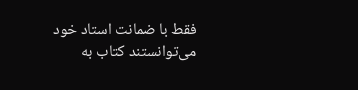فقط با ضمانت استاد خود می‌توانستند كتاب به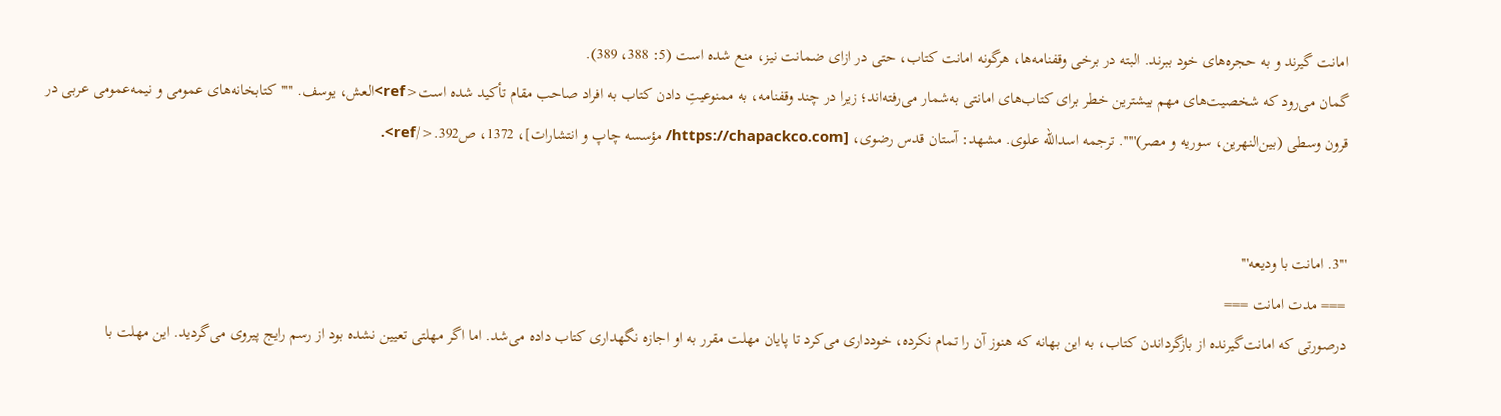امانت گیرند و به حجره‌های خود ببرند. البته در برخی وقفنامه‌ها، هرگونه امانت كتاب، حتی در ازای ضمانت نیز، منع شده است (5: 388، 389).
گمان می‌رود که شخصیت‌های مهم بیشترین خطر برای کتاب‌های امانتی به‌شمار می‌رفته‌اند؛ زیرا در چند وقفنامه، به ممنوعیتِ دادن کتاب به افراد صاحب مقام تأکید شده است<ref>العش، یوسف. '''''کتابخانه‌های عمومی و نیمه‌عمومی عربی در قرون وسطی (بین‌النهرین، سوریه و مصر)'''''. ترجمه اسدالله علوی. مشهد: آستان قدس رضوی، [https://chapackco.com/ مؤسسه چاپ و انتشارات]، 1372، ص392.</ref>.


'''3. امانت با ودیعه'''
=== مدت امانت ===
درصورتی که امانت‌گیرنده از بازگرداندن کتاب، به این بهانه که هنوز آن را تمام نکرده، خودداری می‌کرد تا پایان مهلت مقرر به او اجازه نگهداری کتاب داده می‌شد. اما اگر مهلتی تعیین نشده بود از رسم رایج پیروی می‌گردید. این مهلت با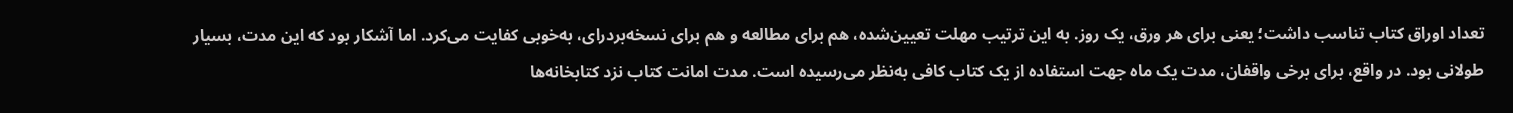تعداد اوراق کتاب تناسب داشت؛ یعنی برای هر ورق، یک روز. به این ترتیب مهلت تعیین‌شده، هم برای مطالعه و هم برای نسخه‌بردرای، به‌خوبی کفایت می‌کرد. اما آشکار بود که این مدت، بسیار طولانی بود. در واقع، برای برخی واقفان، مدت یک ماه جهت استفاده از یک کتاب کافی به‌نظر می‌رسیده است. مدت امانت کتاب نزد کتابخانه‌ها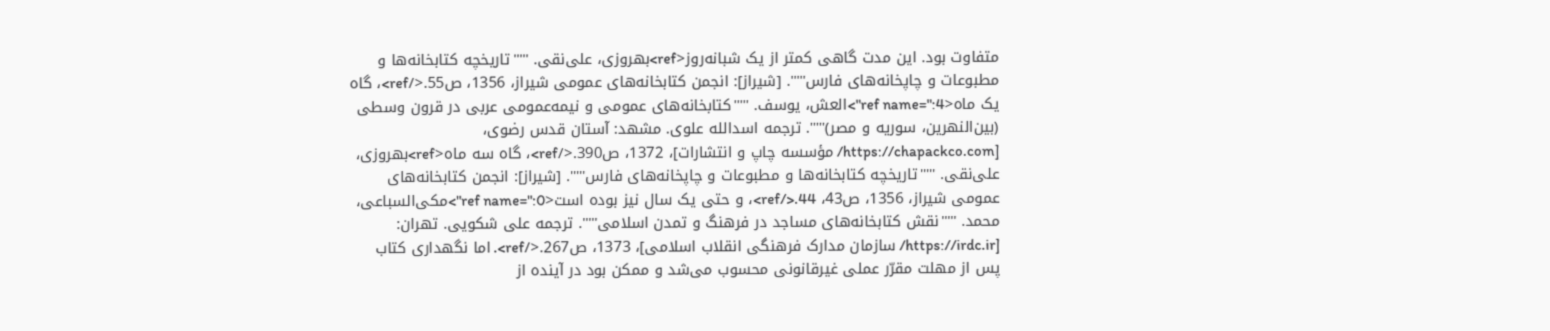متفاوت بود. این مدت گاهی کمتر از یک شبانه‌روز<ref>بهروزی، علی‌نقی. '''''تاریخچه کتابخانه‌ها و مطبوعات و چاپخانه‌های فارس'''''. [شیراز]: انجمن کتابخانه‌های عمومی شیراز، 1356، ص55.</ref>، گاه یک ماه<ref name=":4">العش، یوسف. '''''کتابخانه‌های عمومی و نیمه‌عمومی عربی در قرون وسطی (بین‌النهرین، سوریه و مصر)'''''. ترجمه اسدالله علوی. مشهد: آستان قدس رضوی، [https://chapackco.com/ مؤسسه چاپ و انتشارات]، 1372، ص390.</ref>، گاه سه ماه<ref>بهروزی، علی‌نقی. '''''تاریخچه کتابخانه‌ها و مطبوعات و چاپخانه‌های فارس'''''. [شیراز]: انجمن کتابخانه‌های عمومی شیراز، 1356، ص43، 44.</ref>، و حتی یک سال نیز بوده است<ref name=":0">مکی‌السباعی، محمد. '''''نقش کتابخانه‌های مساجد در فرهنگ و تمدن اسلامی'''''. ترجمه علی شکویی. تهران: [https://irdc.ir/ سازمان مدارک فرهنگی انقلاب اسلامی]، 1373، ص267.</ref>. اما نگهداری کتاب پس از مهلت مقرّر عملی غیرقانونی محسوب می‌شد و ممکن بود در آینده از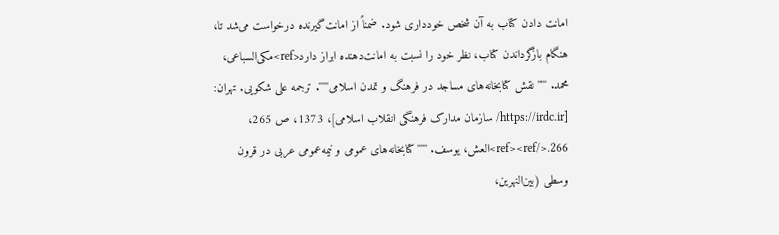امانت دادن کتاب به آن شخص خودداری شود. ضمناً از امانت‌گیرنده درخواست می‌شد تا، هنگام بازگرداندن کتاب، نظر خود را نسبت به امانت‌دهنده ابراز دارد<ref>مکی‌السباعی، محمد. '''''نقش کتابخانه‌های مساجد در فرهنگ و تمدن اسلامی'''''. ترجمه علی شکویی. تهران: [https://irdc.ir/ سازمان مدارک فرهنگی انقلاب اسلامی]، 1373، ص 265، 266.</ref><ref>العش، یوسف. '''''کتابخانه‌های عمومی و نیمه‌عمومی عربی در قرون وسطی (بین‌النهرین،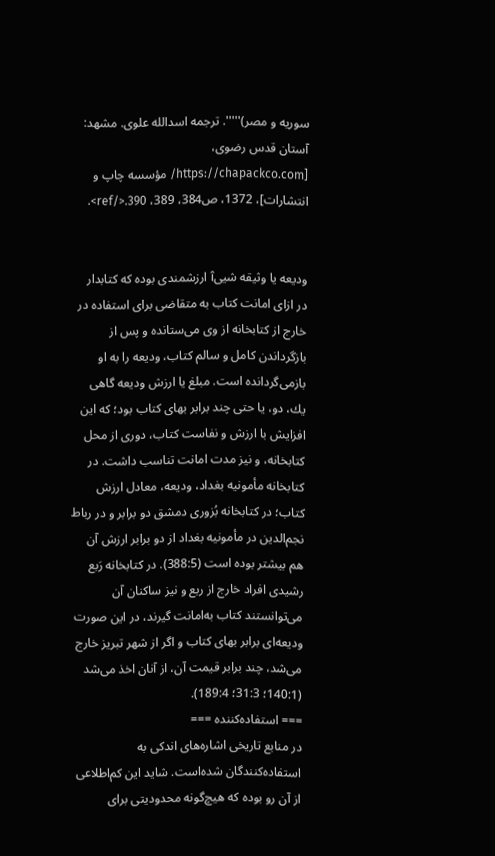سوریه و مصر)'''''. ترجمه اسدالله علوی. مشهد: آستان قدس رضوی، [https://chapackco.com/ مؤسسه چاپ و انتشارات]، 1372، ص384، 389، 390.</ref>.


ودیعه یا وثیقه شییî ارزشمندی بوده كه كتابدار در ازای امانت كتاب به متقاضی برای استفاده در خارج از كتابخانه از وی می‌ستانده و پس از بازگرداندن كامل و سالم كتاب، ودیعه را به او بازمی‌گردانده است. مبلغ یا ارزش ودیعه گاهی یك، دو، یا حتی چند برابر بهای كتاب بود؛ كه این افزایش با ارزش و نفاست كتاب، دوری از محل كتابخانه، و نیز مدت امانت تناسب داشت. در كتابخانه مأمونیه بغداد، ودیعه، معادل ارزش كتاب؛ در كتابخانه بُزوری دمشق دو برابر و در رباط نجم‌الدین در مأمونیه بغداد از دو برابر ارزش آن هم بیشتر بوده است (388:5). در كتابخانه رَبع رشیدی افراد خارج از ربع و نیز ساكنان آن می‌توانستند كتاب به‌امانت گیرند، در این صورت ودیعه‌ای برابر بهای كتاب و اگر از شهر تبریز خارج می‌شد، چند برابر قیمت آن، از آنان اخذ می‌شد (140:1؛ 31:3؛ 189:4).
=== استفاده‌کننده ===
در منابع تاریخی اشاره‌های اندکی به استفاده‌کنندگان شده‌است. شاید این کم‌اطلاعی از آن رو بوده که هیچ‌گونه محدودیتی برای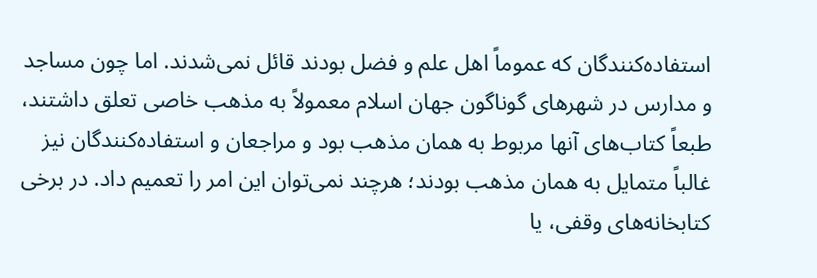استفاده‌کنندگان که عموماً اهل علم و فضل بودند قائل نمی‌شدند. اما چون مساجد و مدارس در شهرهای گوناگون جهان اسلام معمولاً به مذهب خاصی تعلق داشتند، طبعاً کتاب‌های آنها مربوط به همان مذهب بود و مراجعان و استفاده‌کنندگان نیز غالباً متمایل به همان مذهب بودند؛ هرچند نمی‌توان این امر را تعمیم داد. در برخی کتابخانه‌های وقفی، یا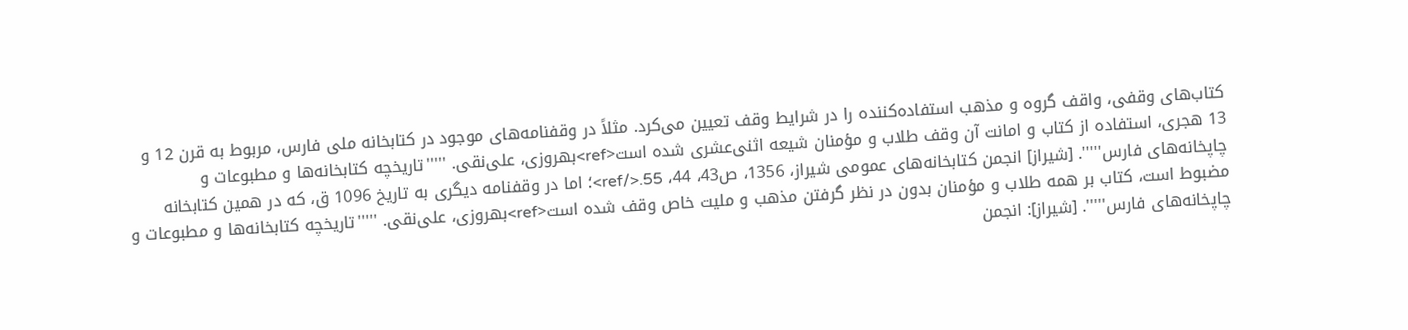کتاب‌های وقفی، واقف گروه و مذهب استفاده‌کننده را در شرایط وقف تعیین می‌کرد. مثلاً در وقفنامه‌های موجود در کتابخانه ملی فارس، مربوط به قرن 12 و 13 هجری، استفاده از کتاب و امانت آن وقف طلاب و مؤمنان شیعه اثنی‌عشری شده است<ref>بهروزی، علی‌نقی. '''''تاریخچه کتابخانه‌ها و مطبوعات و چاپخانه‌های فارس'''''. [شیراز] انجمن کتابخانه‌های عمومی شیراز، 1356، ص43، 44، 55.</ref>؛ اما در وقفنامه دیگری به تاریخ 1096 ق، که در همین کتابخانه مضبوط است، کتاب بر همه طلاب و مؤمنان بدون در نظر گرفتن مذهب و ملیت خاص وقف شده است<ref>بهروزی، علی‌نقی. '''''تاریخچه کتابخانه‌ها و مطبوعات و چاپخانه‌های فارس'''''. [شیراز]: انجمن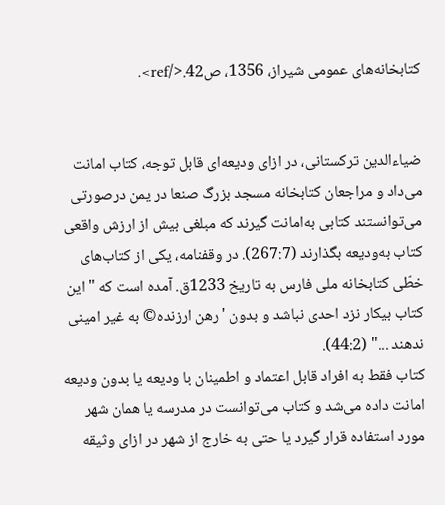کتابخانه‌های عمومی شیراز، 1356، ص42.</ref>.


ضیاءالدین تركستانی، در ازای ودیعه‌ای قابل توجه، كتاب امانت می‌داد و مراجعان كتابخانه مسجد بزرگ صنعا در یمن درصورتی می‌توانستند كتابی به‌امانت گیرند كه مبلغی بیش از ارزش واقعی كتاب به‌ودیعه بگذارند (267:7). در وقفنامه، یكی از كتاب‌های خطّی كتابخانه ملی فارس به تاریخ 1233ق. آمده است كه "این كتاب بیكار نزد احدی نباشد و بدون 'رهن ارزنده© به غیر امینی ندهند ..." (44:2).
کتاب فقط به افراد قابل اعتماد و اطمینان با ودیعه یا بدون ودیعه امانت داده می‌شد و کتاب می‌توانست در مدرسه یا همان شهر مورد استفاده قرار گیرد یا حتی به خارج از شهر در ازای وثیقه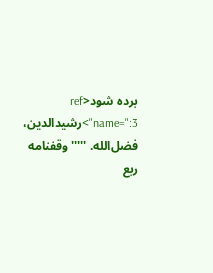برده شود<ref name=":3">رشیدالدین، فضل‌الله. '''''وقفنامه ربع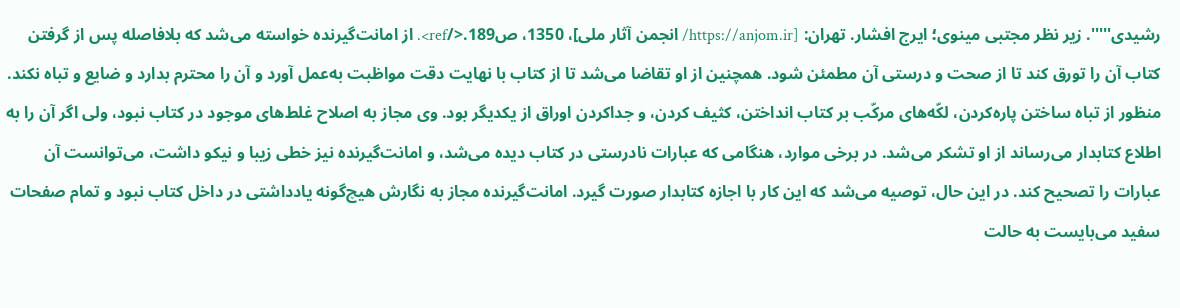رشیدی'''''. زیر نظر مجتبی مینوی؛ ایرج افشار. تهران: [https://anjom.ir/ انجمن آثار ملی]، 1350، ص189.</ref>. از امانت‌گیرنده خواسته می‌شد که بلافاصله پس از گرفتن کتاب آن را تورق کند تا از صحت و درستی آن مطمئن شود. همچنین از او تقاضا می‌شد تا از کتاب با نهایت دقت مواظبت به‌عمل آورد و آن را محترم بدارد و ضایع و تباه نکند. منظور از تباه ساختن پاره‌کردن، لکّه‌های مرکّب بر کتاب انداختن، کثیف کردن، و جداکردن اوراق از یکدیگر بود. وی مجاز به اصلاح غلط‌های موجود در کتاب نبود، ولی اگر آن را به اطلاع کتابدار می‌رساند از او تشکر می‌شد. در برخی موارد، هنگامی که عبارات نادرستی در کتاب دیده می‌شد، و امانت‌گیرنده نیز خطی زیبا و نیکو داشت، می‌توانست آن عبارات را تصحیح کند. در این حال، توصیه می‌شد که این کار با اجازه کتابدار صورت گیرد. امانت‌گیرنده مجاز به نگارش هیچ‌گونه یادداشتی در داخل کتاب نبود و تمام صفحات سفید می‌بایست به حالت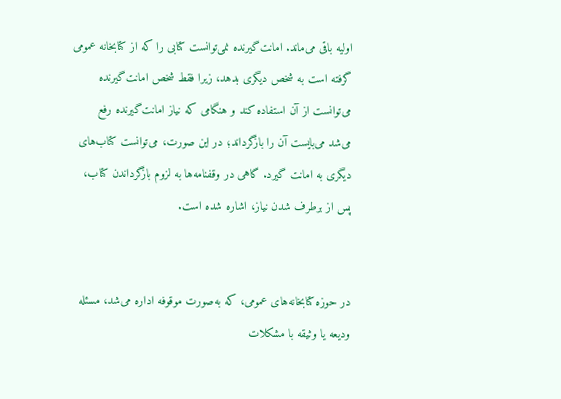اولیه باقی می‌ماند. امانت‌گیرنده نمی‌توانست کتابی را که از کتابخانه عمومی گرفته است به شخص دیگری بدهد، زیرا فقط شخص امانت‌گیرنده می‌توانست از آن استفاده کند و هنگامی که نیاز امانت‌گیرنده رفع می‌شد می‌بایست آن را بازگرداند؛ در این صورت، می‌توانست کتاب‌های دیگری به امانت گیرد. گاهی در وقفنامه‌ها به لزوم بازگرداندن کتاب، پس از برطرف شدن نیاز، اشاره شده است.


در حوزه كتابخانه‌های عمومی، كه به‌صورت موقوفه اداره می‌شد، مسئله ودیعه یا وثیقه با مشكلات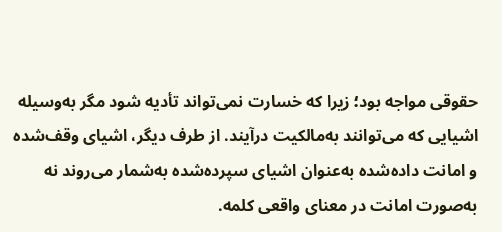حقوقی مواجه بود؛ زیرا كه خسارت نمی‌تواند تأدیه شود مگر به‌وسیله اشیایی كه می‌توانند به‌مالكیت درآیند. از طرف دیگر، اشیای وقف‌شده و امانت داده‌شده به‌عنوان اشیای سپرده‌شده به‌شمار می‌روند نه به‌صورت امانت در معنای واقعی كلمه.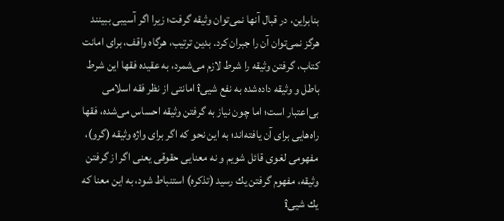بنابراین، در قبال آنها نمی‌توان وثیقه گرفت؛ زیرا اگر آسیبی ببینند هرگز نمی‌توان آن را جبران كرد. بدین ترتیب، هرگاه واقف، برای امانت كتاب، گرفتن وثیقه را شرط لازم می‌شمرد، به عقیده فقها این شرط باطل و وثیقه داده‌شده به نفع شییî امانتی از نظر فقه اسلامی بی‌اعتبار است؛ اما چون نیاز به گرفتن وثیقه احساس می‌شده، فقها راه‌هایی برای آن یافته‌اند؛ به این نحو كه اگر برای واژه وثیقه (گرو)، مفهومی لغوی قائل شویم و نه معنایی حقوقی یعنی اگر از گرفتن وثیقه، مفهوم گرفتن یك رسید (تذكره) استنباط شود، به این معنا كه یك شییî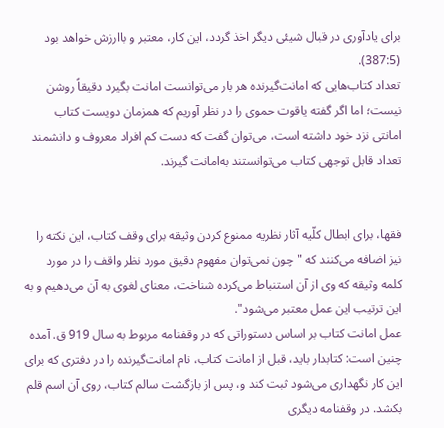برای یادآوری در قبال شیئی دیگر اخذ گردد، این كار، معتبر و باارزش خواهد بود (387:5).
تعداد کتاب‌هایی که امانت‌گیرنده هر بار می‌توانست امانت بگیرد دقیقاً روشن نیست؛ اما اگر گفته یاقوت حموی را در نظر آوریم که همزمان دویست کتاب امانتی نزد خود داشته است، می‌توان گفت که دست کم افراد معروف و دانشمند تعداد قابل توجهی کتاب می‌توانستند به‌امانت گیرند.


فقها، برای ابطال كلّیه آثار نظریه ممنوع كردن وثیقه برای وقف كتاب، این نكته را نیز اضافه می‌كنند كه "چون نمی‌توان مفهوم دقیق مورد نظر واقف را در مورد كلمه وثیقه كه وی از آن استنباط می‌كرده شناخت، معنای لغوی به آن می‌دهیم و به این ترتیب این عمل معتبر می‌شود".
عمل امانت کتاب بر اساس دستوراتی که در وقفنامه مربوط به سال 919 ق. آمده چنین است: کتابدار باید، قبل از امانت کتاب، نام امانت‌گیرنده را در دفتری که برای این کار نگهداری می‌شود ثبت کند و، پس از بازگشت سالم کتاب، روی آن اسم قلم بکشد. در وقفنامه دیگری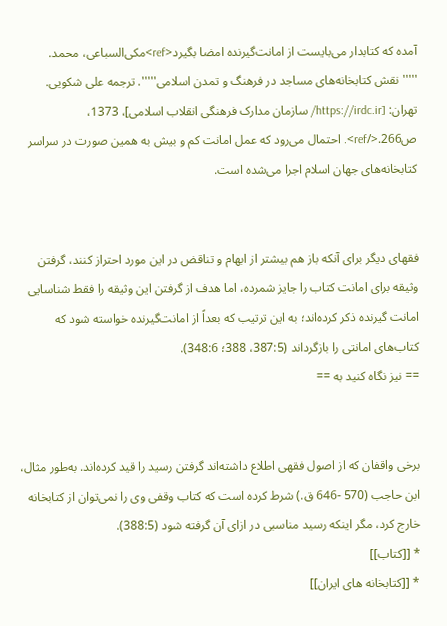آمده که کتابدار می‌بایست از امانت‌گیرنده امضا بگیرد<ref>مکی‌السباعی، محمد. '''''نقش کتابخانه‌های مساجد در فرهنگ و تمدن اسلامی'''''. ترجمه علی شکویی. تهران: [https://irdc.ir/ سازمان مدارک فرهنگی انقلاب اسلامی]، 1373، ص266.</ref>. احتمال می‌رود که عمل امانت کم و بیش به همین صورت در سراسر کتابخانه‌های جهان اسلام اجرا می‌شده است.


فقهای دیگر برای آنكه باز هم بیشتر از ابهام و تناقض در این مورد احتراز كنند، گرفتن وثیقه برای امانت كتاب را جایز شمرده، اما هدف از گرفتن این وثیقه را فقط شناسایی امانت گیرنده ذكر كرده‌اند؛ به این ترتیب كه بعداً از امانت‌گیرنده خواسته شود كه كتاب‌های امانتی را بازگرداند (387:5، 388؛ 348:6).
== نیز نگاه کنید به ==


برخی واقفان كه از اصول فقهی اطلاع داشته‌اند گرفتن رسید را قید كرده‌اند. به‌طور مثال، ابن حاجب (570 -646 ق.) شرط كرده است كه كتاب وقفی وی را نمی‌توان از كتابخانه خارج كرد، مگر اینكه رسید مناسبی در ازای آن گرفته شود (388:5).
* [[کتاب]]
* [[کتابخانه های ایران]]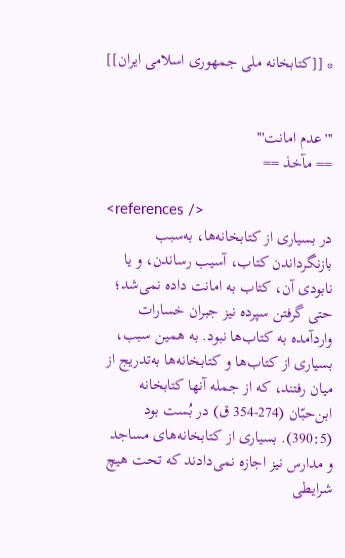* [[کتابخانه ملی جمهوری اسلامی ایران]]


'''عدم امانت'''
== مآخذ ==

<references />
در بسیاری از كتابخانه‌ها، به‌سبب بازنگرداندن كتاب، آسیب رساندن، و یا نابودی آن، كتاب به امانت داده نمی‌شد؛ حتی گرفتن سپرده نیز جبران خسارات واردآمده به كتاب‌ها نبود. به همین سبب، بسیاری از كتاب‌ها و كتابخانه‌ها به‌تدریج از میان رفتند، كه از جمله آنها كتابخانه ابن‌حبّان (274-354 ق) در بُست بود (390:5). بسیاری از كتابخانه‌های مساجد و مدارس نیز اجازه نمی‌دادند كه تحت هیچ شرایطی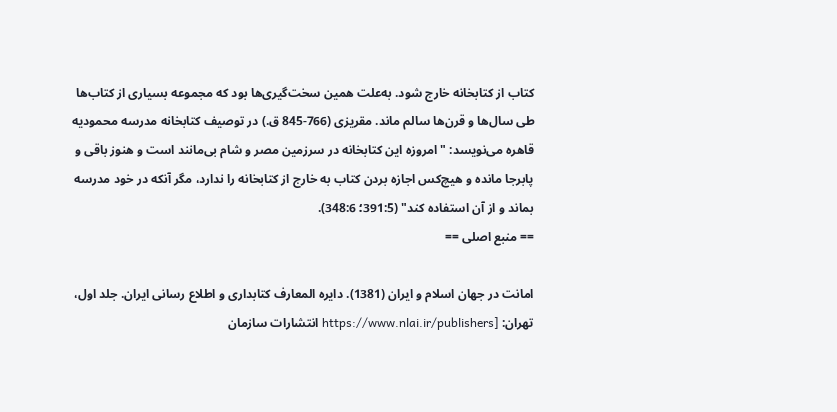كتاب از كتابخانه خارج شود. به‌علت همین سخت‌گیری‌ها بود كه مجموعه بسیاری از كتاب‌ها طی سال‌ها و قرن‌ها سالم ماند. مقریزی (766-845 ق.) در توصیف كتابخانه مدرسه محمودیه قاهره می‌نویسد: "امروزه این كتابخانه در سرزمین مصر و شام بی‌مانند است و هنوز باقی و پابرجا مانده و هیچ‌كس اجازه بردن كتاب به خارج از كتابخانه را ندارد، مگر آنكه در خود مدرسه بماند و از آن استفاده كند" (391:5؛ 348:6).
== منبع اصلی ==

امانت در جهان اسلام و ايران (1381). دایره المعارف کتابداری و اطلاع رسانی ایران. جلد اول، تهران: [https://www.nlai.ir/publishers انتشارات سازمان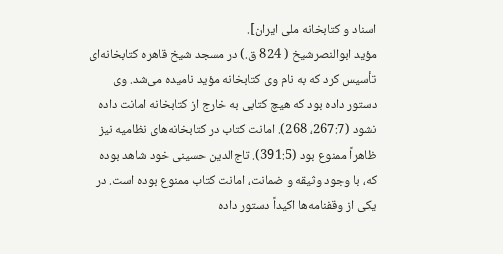اسناد و کتابخانه ملی ایران].
مؤید ابوالنصرشیخ ( 824 ق.) در مسجد شیخ قاهره كتابخانه‌ای تأسیس كرد كه به نام وی كتابخانه مؤید نامیده می‌شد. وی دستور داده بود كه هیچ كتابی به خارج از كتابخانه امانت داده نشود (267:7، 268). امانت كتاب در كتابخانه‌های نظامیه نیز ظاهراً ممنوع بود (391:5). تاج‌الدین حسینی خود شاهد بوده كه، با وجود وثیقه و ضمانت، امانت كتاب ممنوع بوده است. در یكی از وقفنامه‌ها اكیداً دستور داده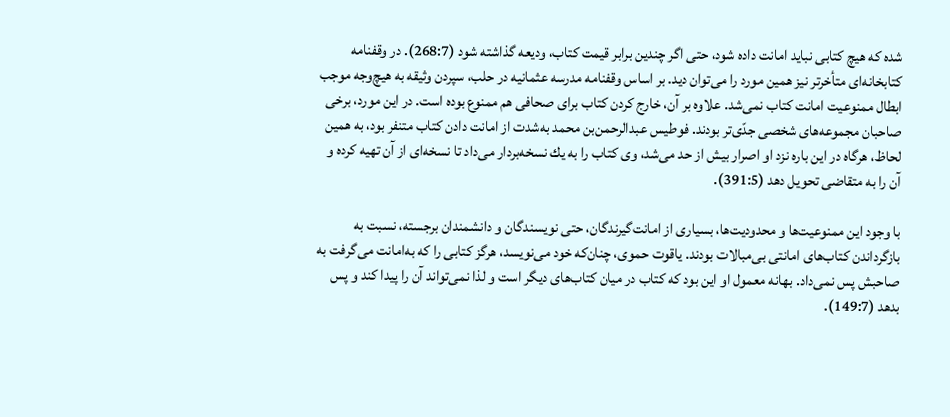شده كه هیچ كتابی نباید امانت داده شود، حتی اگر چندین برابر قیمت كتاب، ودیعه گذاشته شود (268:7). در وقفنامه كتابخانه‌ای متأخرتر نیز همین مورد را می‌توان دید. بر اساس وقفنامه مدرسه عثمانیه در حلب، سپردن وثیقه به هیچ‌وجه موجب ابطال ممنوعیت امانت كتاب نمی‌شد. علاوه بر آن، خارج كردن كتاب برای صحافی هم ممنوع بوده است. در این مورد، برخی صاحبان مجموعه‌های شخصی جدّی‌تر بودند. فوطیس عبدالرحمن‌بن محمد به‌شدت از امانت دادن كتاب متنفر بود، به همین لحاظ، هرگاه در این باره نزد او اصرار بیش از حد می‌شد، وی كتاب را به یك نسخه‌بردار می‌داد تا نسخه‌ای از آن تهیه كرده و آن را به متقاضی تحویل دهد (391:5).

با وجود این ممنوعیت‌ها و محدودیت‌ها، بسیاری از امانت‌گیرندگان، حتی نویسندگان و دانشمندان برجسته، نسبت به بازگرداندن كتاب‌های امانتی بی‌مبالات بودند. یاقوت حموی، چنان‌كه خود می‌نویسد، هرگز كتابی را كه به‌امانت می‌گرفت به صاحبش پس نمی‌داد. بهانه معمول او این بود كه كتاب در میان كتاب‌های دیگر است و لذا نمی‌تواند آن را پیدا كند و پس بدهد (149:7).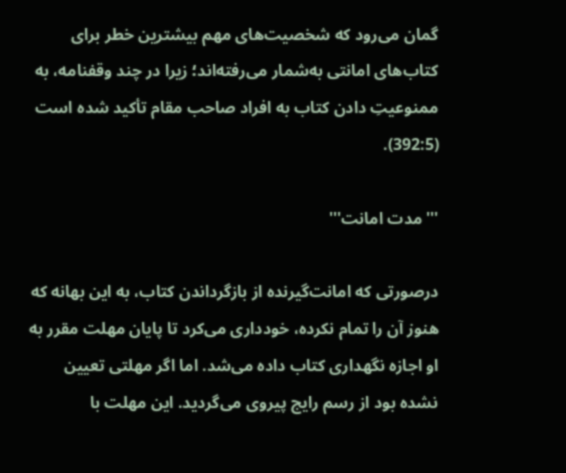گمان می‌رود كه شخصیت‌های مهم بیشترین خطر برای كتاب‌های امانتی به‌شمار می‌رفته‌اند؛ زیرا در چند وقفنامه، به ممنوعیتِ دادن كتاب به افراد صاحب مقام تأكید شده است (392:5).

'''مدت امانت'''

درصورتی كه امانت‌گیرنده از بازگرداندن كتاب، به این بهانه كه هنوز آن را تمام نكرده، خودداری می‌كرد تا پایان مهلت مقرر به او اجازه نگهداری كتاب داده می‌شد. اما اگر مهلتی تعیین نشده بود از رسم رایج پیروی می‌گردید. این مهلت با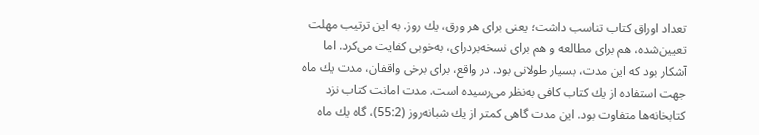تعداد اوراق كتاب تناسب داشت؛ یعنی برای هر ورق، یك روز. به این ترتیب مهلت تعیین‌شده، هم برای مطالعه و هم برای نسخه‌بردرای، به‌خوبی كفایت می‌كرد. اما آشكار بود كه این مدت، بسیار طولانی بود. در واقع، برای برخی واقفان، مدت یك ماه جهت استفاده از یك كتاب كافی به‌نظر می‌رسیده است. مدت امانت كتاب نزد كتابخانه‌ها متفاوت بود. این مدت گاهی كمتر از یك شبانه‌روز (55:2)، گاه یك ماه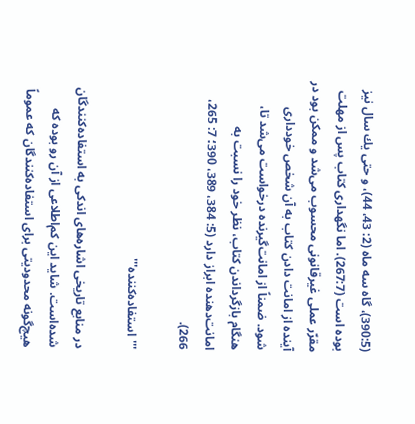(390:5)، گاه سه ماه (2: 43، 44)، و حتی یك سال نیز بوده است (267:7). اما نگهداری كتاب پس از مهلت مقرّر عملی غیرقانونی محسوب می‌شد و ممكن بود در آینده از امانت دادن كتاب به آن شخص خودداری شود. ضمناً از امانت‌گیرنده درخواست می‌شد تا، هنگام بازگرداندن كتاب، نظر خود را نسبت به امانت‌دهنده ابراز دارد (5: 384، 389، 390؛ 7: 265، 266).

'''استفاده‌كننده'''

در منابع تاریخی اشاره‌های اندكی به استفاده‌كنندگان شده‌است. شاید این كم‌اطلاعی از آن رو بوده كه هیچ‌گونه محدودیتی برای استفاده‌كنندگان كه عموماً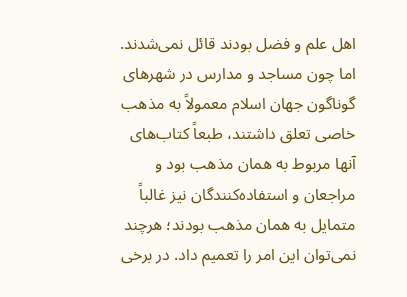اهل علم و فضل بودند قائل نمی‌شدند. اما چون مساجد و مدارس در شهرهای گوناگون جهان اسلام معمولاً به مذهب خاصی تعلق داشتند، طبعاً كتاب‌های آنها مربوط به همان مذهب بود و مراجعان و استفاده‌كنندگان نیز غالباً متمایل به همان مذهب بودند؛ هرچند نمی‌توان این امر را تعمیم داد. در برخی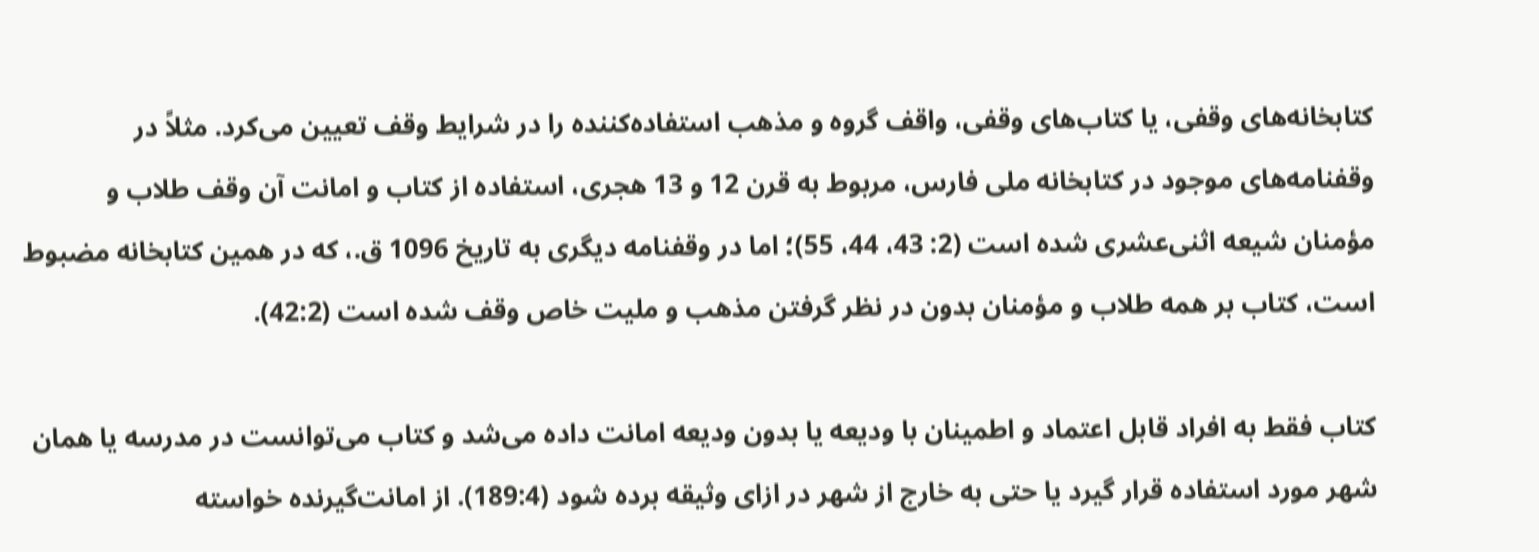كتابخانه‌های وقفی، یا كتاب‌های وقفی، واقف گروه و مذهب استفاده‌كننده را در شرایط وقف تعیین می‌كرد. مثلاً در وقفنامه‌های موجود در كتابخانه ملی فارس، مربوط به قرن 12 و 13 هجری، استفاده از كتاب و امانت آن وقف طلاب و مؤمنان شیعه اثنی‌عشری شده است (2: 43، 44، 55)؛ اما در وقفنامه دیگری به تاریخ 1096 ق.، كه در همین كتابخانه مضبوط است، كتاب بر همه طلاب و مؤمنان بدون در نظر گرفتن مذهب و ملیت خاص وقف شده است (42:2).

كتاب فقط به افراد قابل اعتماد و اطمینان با ودیعه یا بدون ودیعه امانت داده می‌شد و كتاب می‌توانست در مدرسه یا همان شهر مورد استفاده قرار گیرد یا حتی به خارج از شهر در ازای وثیقه برده شود (189:4). از امانت‌گیرنده خواسته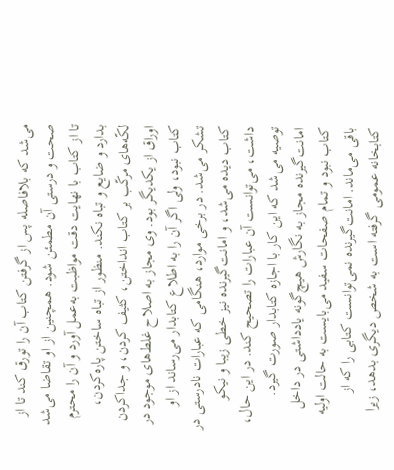می‌شد كه بلافاصله پس از گرفتن كتاب آن را تورق كند تا از صحت و درستی آن مطمئن شود. همچنین از او تقاضا می‌شد تا از كتاب با نهایت دقت مواظبت به‌عمل آورد و آن را محترم بدارد و ضایع و تباه نكند. منظور از تباه ساختن پاره‌كردن، لكّه‌های مركّب بر كتاب انداختن، كثیف كردن، و جداكردن اوراق از یكدیگر بود. وی مجاز به اصلاح غلط‌های موجود در كتاب نبود، ولی اگر آن را به اطلاع كتابدار می‌رساند از او تشكر می‌شد. در برخی موارد، هنگامی كه عبارات نادرستی در كتاب دیده می‌شد، و امانت‌گیرنده نیز خطی زیبا و نیكو داشت، می‌توانست آن عبارات را تصحیح كند. در این حال، توصیه می‌شد كه این كار با اجازه كتابدار صورت گیرد. امانت‌گیرنده مجاز به نگارش هیچ‌گونه یادداشتی در داخل كتاب نبود و تمام صفحات سفید می‌بایست به حالت اولیه باقی می‌ماند. امانت‌گیرنده نمی‌توانست كتابی را كه از كتابخانه عمومی گرفته است به شخص دیگری بدهد، زیرا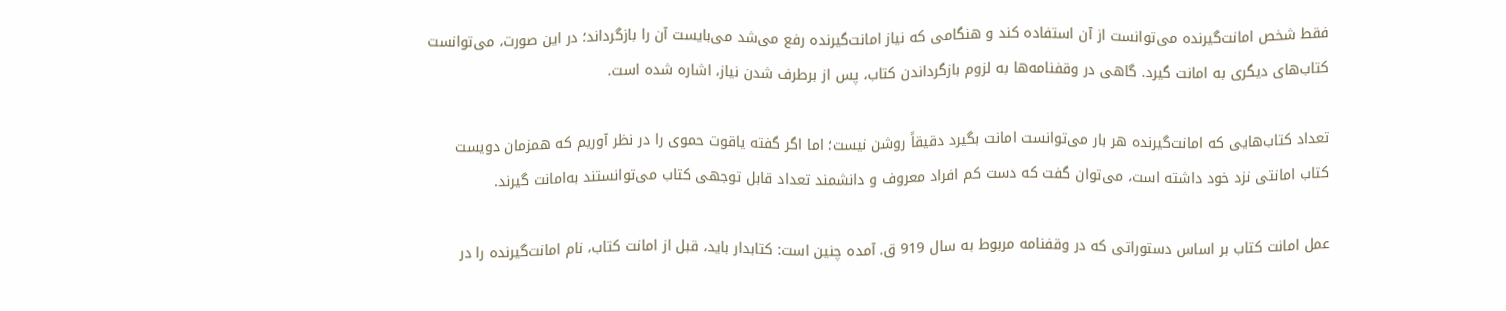فقط شخص امانت‌گیرنده می‌توانست از آن استفاده كند و هنگامی كه نیاز امانت‌گیرنده رفع می‌شد می‌بایست آن را بازگرداند؛ در این صورت، می‌توانست كتاب‌های دیگری به امانت گیرد. گاهی در وقفنامه‌ها به لزوم بازگرداندن كتاب، پس از برطرف شدن نیاز، اشاره شده است.

تعداد كتاب‌هایی كه امانت‌گیرنده هر بار می‌توانست امانت بگیرد دقیقاً روشن نیست؛ اما اگر گفته یاقوت حموی را در نظر آوریم كه همزمان دویست كتاب امانتی نزد خود داشته است، می‌توان گفت كه دست كم افراد معروف و دانشمند تعداد قابل توجهی كتاب می‌توانستند به‌امانت گیرند.

عمل امانت كتاب بر اساس دستوراتی كه در وقفنامه مربوط به سال 919 ق. آمده چنین است: كتابدار باید، قبل از امانت كتاب، نام امانت‌گیرنده را در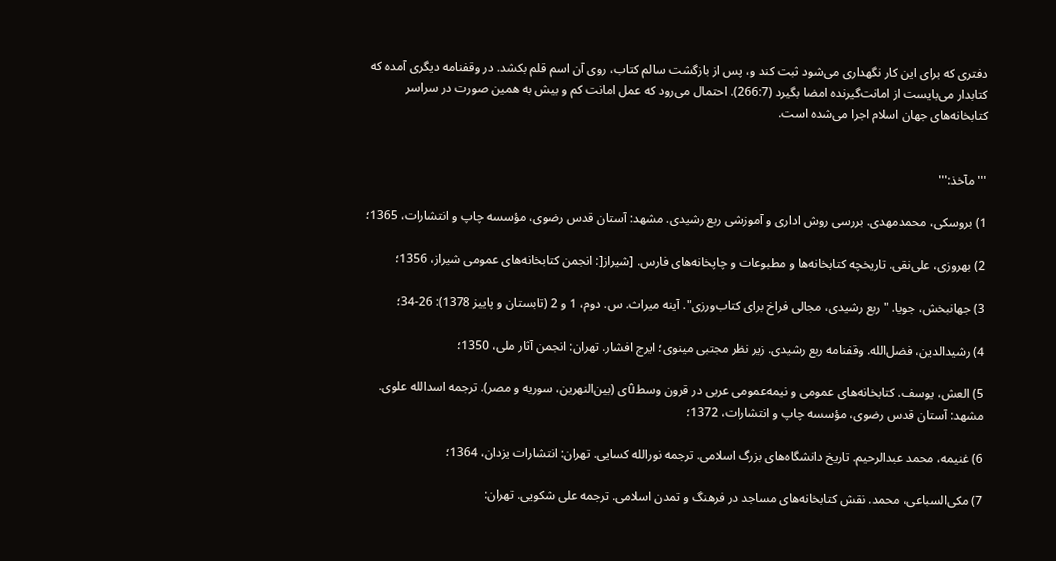دفتری كه برای این كار نگهداری می‌شود ثبت كند و، پس از بازگشت سالم كتاب، روی آن اسم قلم بكشد. در وقفنامه دیگری آمده كه كتابدار می‌بایست از امانت‌گیرنده امضا بگیرد (266:7). احتمال می‌رود كه عمل امانت كم و بیش به همین صورت در سراسر كتابخانه‌های جهان اسلام اجرا می‌شده است.


'''مآخذ:'''

1) بروسكی، محمدمهدی. بررسی روش اداری و آموزشی ربع رشیدی. مشهد: آستان قدس رضوی، مؤسسه چاپ و انتشارات، 1365؛

2) بهروزی، علی‌نقی. تاریخچه كتابخانه‌ها و مطبوعات و چاپخانه‌های فارس. [شیراز[: انجمن كتابخانه‌های عمومی شیراز، 1356؛

3) جهانبخش، جویا. "ربع رشیدی، مجالی فراخ برای كتاب‌ورزی". آینه میراث. س. دوم، 1 و 2 (تابستان و پاییز 1378): 26-34؛

4) رشیدالدین، فضل‌الله. وقفنامه ربع رشیدی. زیر نظر مجتبی مینوی؛ ایرج افشار. تهران: انجمن آثار ملی، 1350؛

5) العش، یوسف. كتابخانه‌های عمومی و نیمه‌عمومی عربی در قرون وسطûی (بین‌النهرین، سوریه و مصر). ترجمه اسدالله علوی. مشهد: آستان قدس رضوی، مؤسسه چاپ و انتشارات، 1372؛

6) غنیمه، محمد عبدالرحیم. تاریخ دانشگاه‌های بزرگ اسلامی. ترجمه نورالله كسایی. تهران: انتشارات یزدان، 1364؛

7) مكی‌السباعی، محمد. نقش كتابخانه‌های مساجد در فرهنگ و تمدن اسلامی. ترجمه علی شكویی. تهران: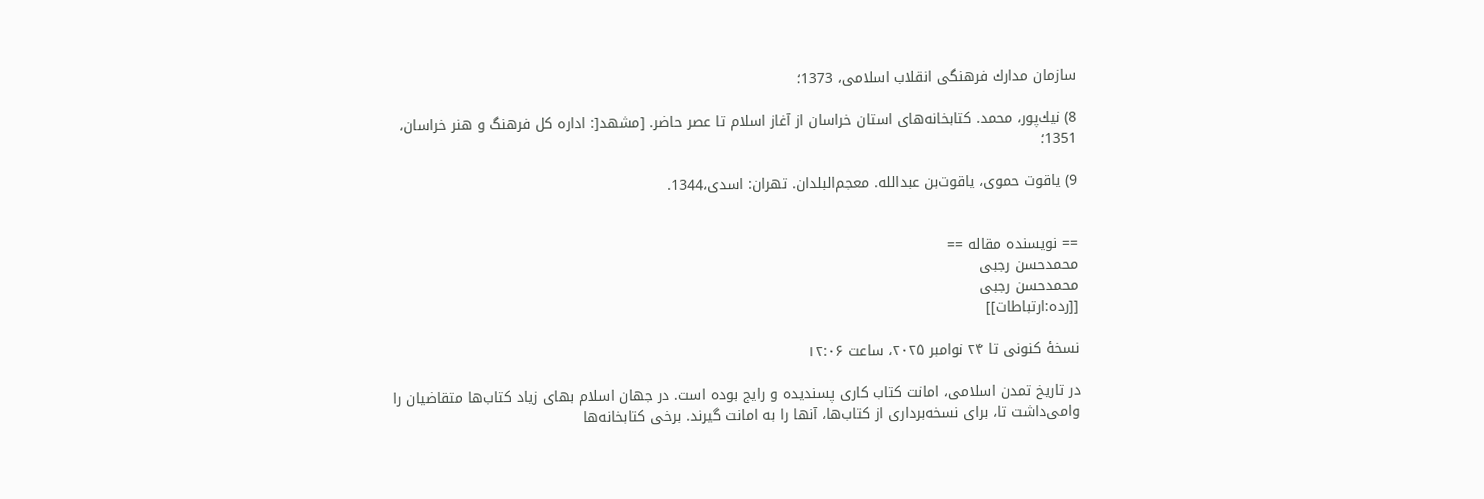سازمان مدارك فرهنگی انقلاب اسلامی، 1373؛

8) نیك‌پور، محمد. كتابخانه‌های استان خراسان از آغاز اسلام تا عصر حاضر. [مشهد[: اداره كل فرهنگ و هنر خراسان، 1351؛

9) یاقوت حموی، یاقوت‌بن عبدالله. معجم‌البلدان. تهران: اسدی،1344.


== نویسنده مقاله ==
محمدحسن رجبی
محمدحسن رجبی
[[رده:ارتباطات]]

نسخهٔ کنونی تا ۲۴ نوامبر ۲۰۲۵، ساعت ۱۲:۰۶

در تاریخ تمدن اسلامی، امانت کتاب کاری پسندیده و رایج بوده است. در جهان اسلام بهای زیاد کتاب‌ها متقاضیان را وامی‌داشت تا، برای نسخه‌برداری از کتاب‌ها، آنها را به امانت گیرند. برخی کتابخانه‌ها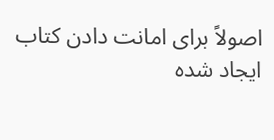اصولاً برای امانت دادن کتاب ایجاد شده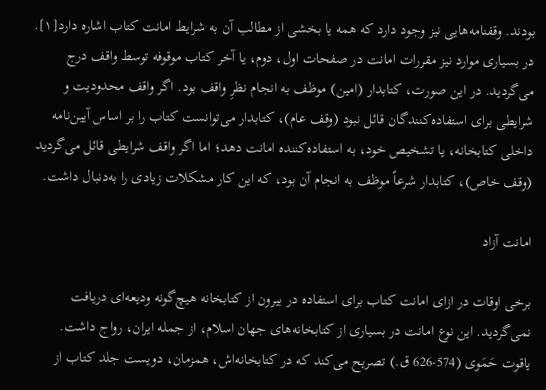بودند. وقفنامه‌هایی نیز وجود دارد که همه یا بخشی از مطالب آن به شرایط امانت کتاب اشاره دارد[۱]. در بسیاری موارد نیز مقررات امانت در صفحات اول، دوم، یا آخر کتاب موقوفه توسط واقف درج می‌گردید. در این صورت، کتابدار (امین) موظف به انجام نظرِ واقف بود. اگر واقف محدودیت و شرایطی برای استفاده‌کنندگان قائل نبود (وقف عام)، کتابدار می‌توانست کتاب را بر اساس آیین‌نامه داخلی کتابخانه، یا تشخیص خود، به استفاده‌کننده امانت دهد؛ اما اگر واقف شرایطی قائل می‌گردید (وقف خاص)، کتابدار شرعاً موظف به انجام آن بود، که این کار مشکلات زیادی را به‌دنبال داشت.

امانت آزاد

برخی اوقات در ازای امانت کتاب برای استفاده در بیرون از کتابخانه هیچ‌گونه ودیعه‌ای دریافت نمی‌گردید. این نوع امانت در بسیاری از کتابخانه‌های جهان اسلام، از جمله ایران، رواج داشت. یاقوت حَمَوی (574-626 ق.) تصریح می‌کند که در کتابخانه‌اش، همزمان، دویست جلد کتاب از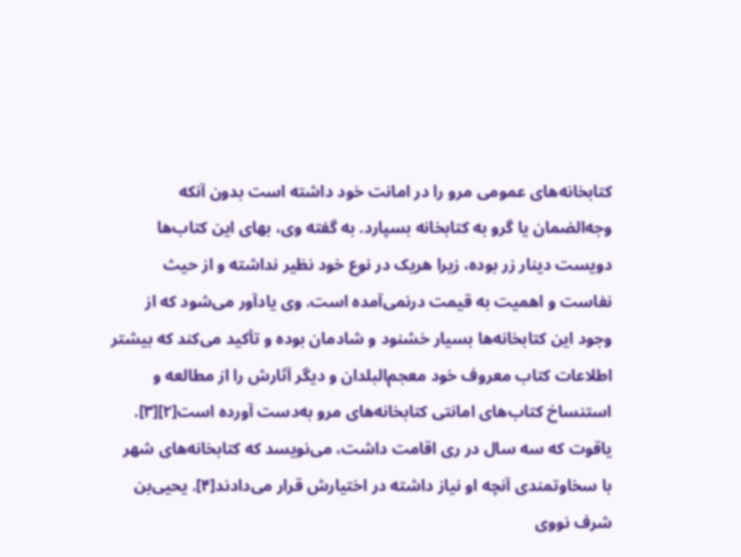کتابخانه‌های عمومی مرو را در امانت خود داشته است بدون آنکه وجه‌الضمان یا گرو به کتابخانه بسپارد. به گفته وی، بهای این کتاب‌ها دویست دینار زر بوده، زیرا هریک در نوع خود نظیر نداشته و از حیث نفاست و اهمیت به قیمت درنمی‌آمده است. وی یادآور می‌شود که از وجود این کتابخانه‌ها بسیار خشنود و شادمان بوده و تأکید می‌کند که بیشتر اطلاعات کتاب معروف خود معجم‌البلدان و دیگر آثارش را از مطالعه و استنساخ کتاب‌های امانتی کتابخانه‌های مرو به‌دست آورده است[۲][۳]. یاقوت که سه سال در ری اقامت داشت، می‌نویسد که کتابخانه‌های شهر با سخاوتمندی آنچه او نیاز داشته در اختیارش قرار می‌دادند[۴]. یحیی‌بن شرف نووی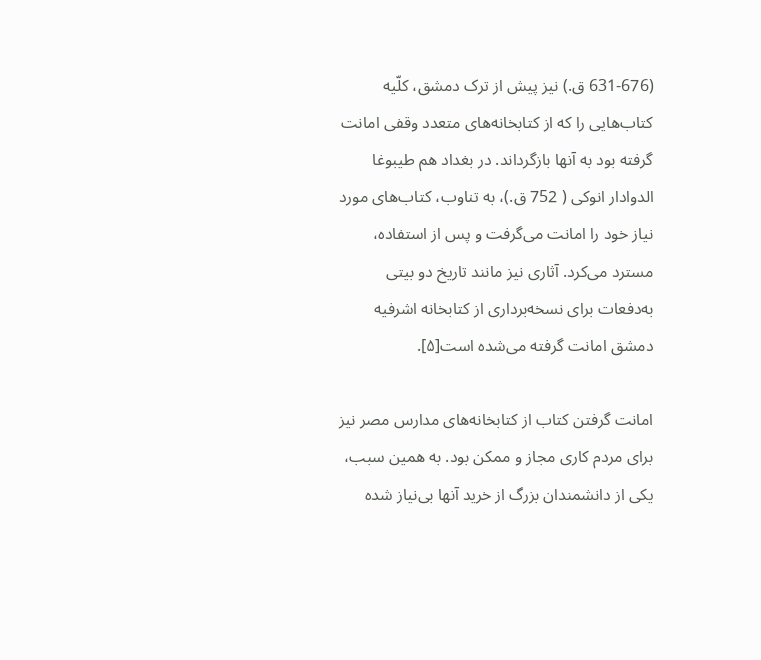(631-676 ق.) نیز پیش از ترک دمشق، کلّیه کتاب‌هایی را که از کتابخانه‌های متعدد وقفی امانت گرفته بود به آنها بازگرداند. در بغداد هم طیبوغا الدوادار انوکی ( 752 ق.)، به تناوب، کتاب‌های مورد نیاز خود را امانت می‌گرفت و پس از استفاده، مسترد می‌کرد. آثاری نیز مانند تاریخ دو بیتی به‌دفعات برای نسخه‌برداری از کتابخانه اشرفیه دمشق امانت گرفته می‌شده است[۵].

امانت گرفتن کتاب از کتابخانه‌های مدارس مصر نیز برای مردم کاری مجاز و ممکن بود. به همین سبب، یکی از دانشمندان بزرگ از خرید آنها بی‌نیاز شده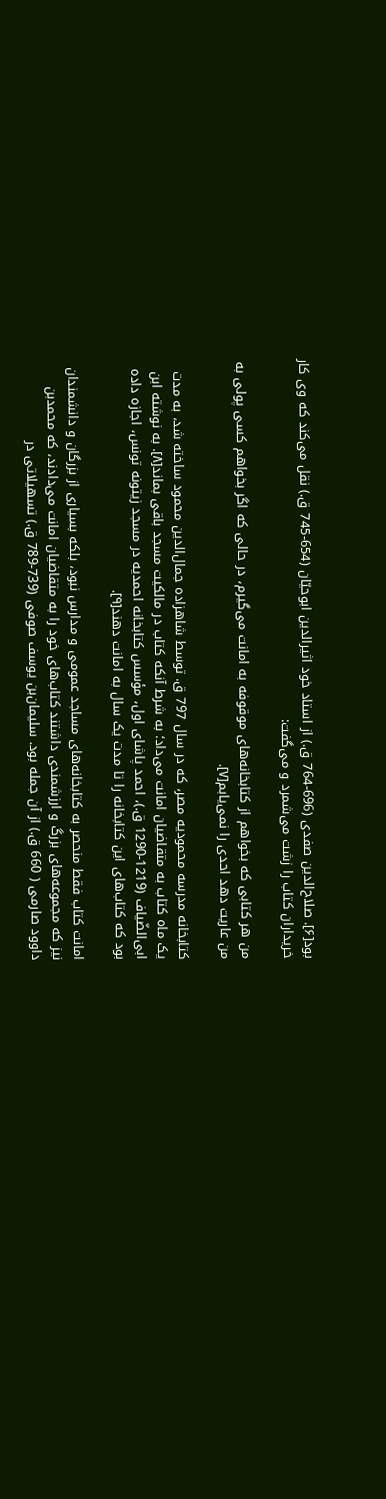بود[۶]. صلاح‌الدین صفدی (696-764 ق.) از استاد خود اثیرالدین ابوحیّان (654-745 ق.) نقل می‌کند که وی کار خریداران کتاب را زشت می‌شمرد و می‌گفت:

من هر کتابی که بخواهم از کتابخانه‌های موقوفه به امانت می‌گیرم، در حالی که اگر بخواهم کسی پولی به من عاریت دهد احدی را نمی‌یابم[۷].

کتابخانه مدرسه محمودیه مصر، که در سال 797 ق. توسط شاهزاده جمال‌الدین محمود ساخته شد، به مدت یک ماه کتاب به متقاضیان امانت می‌داد؛ به شرط آنکه کتاب در مالکیت مسجد باقی بماند[۸]. به نوشته ابن ابی‌الضّیاف (1219-1290 ق.)، احمد پاشای اول، مؤسس کتابخانه احمدیه در مسجد زیتونه تونس، اجازه داده بود که کتاب‌های این کتابخانه را تا مدت یک سال به امانت دهند[۹].

امانت کتاب فقط منحصر به کتابخانه‌های مساجد عمومی و مدارس نبود، بلکه بسیاری از بزرگان و دانشمندان نیز که مجموعه‌های بزرگ و ارزشمندی داشتند کتاب‌های خود را به متقاضیان امانت می‌دادند، که محمدبن داوود صارمی ( 660 ق.) از آن جمله بود. سلیمان‌بن یوسف صوفی (739-789 ق.) تسهیلاتی در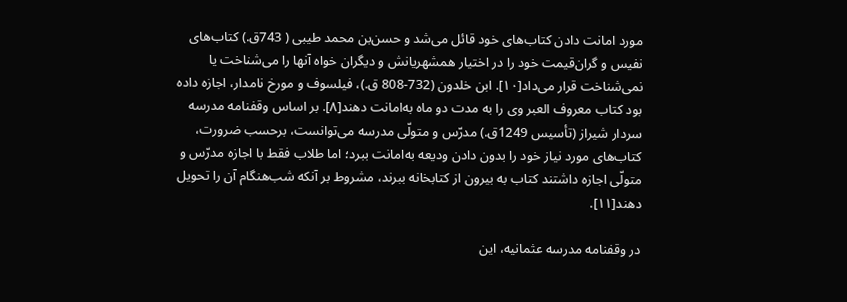مورد امانت دادن کتاب‌های خود قائل می‌شد و حسن‌بن محمد طیبی ( 743ق.) کتاب‌های نفیس و گران‌قیمت خود را در اختیار همشهریانش و دیگران خواه آنها را می‌شناخت یا نمی‌شناخت قرار می‌داد[۱۰]. ابن خلدون (732-808 ق.)، فیلسوف و مورخ نامدار، اجازه داده بود کتاب معروف العبر وی را به مدت دو ماه به‌امانت دهند[۸]. بر اساس وقفنامه مدرسه سردار شیراز (تأسیس 1249ق.) مدرّس و متولّی مدرسه می‌توانست، برحسب ضرورت، کتاب‌های مورد نیاز خود را بدون دادن ودیعه به‌امانت ببرد؛ اما طلاب فقط با اجازه مدرّس و متولّی اجازه داشتند کتاب به بیرون از کتابخانه ببرند، مشروط بر آنکه شب‌هنگام آن را تحویل دهند[۱۱].

در وقفنامه مدرسه عثمانیه، این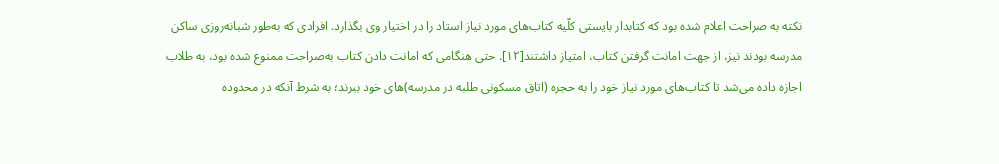نکته به صراحت اعلام شده بود که کتابدار بایستی کلّیه کتاب‌های مورد نیاز استاد را در اختیار وی بگذارد. افرادی که به‌طور شبانه‌روزی ساکن مدرسه بودند نیز، از جهت امانت گرفتن کتاب، امتیاز داشتند[۱۲]. حتی هنگامی که امانت دادن کتاب به‌صراحت ممنوع شده بود، به طلاب اجازه داده می‌شد تا کتاب‌های مورد نیاز خود را به حجره (اتاق مسکونی طلبه در مدرسه)های خود ببرند؛ به شرط آنکه در محدوده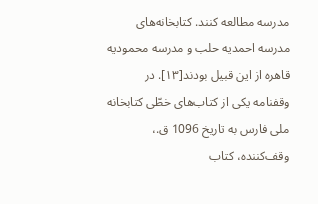مدرسه مطالعه کنند. کتابخانه‌های مدرسه احمدیه حلب و مدرسه محمودیه قاهره از این قبیل بودند[۱۳]. در وقفنامه یکی از کتاب‌های خطّی کتابخانه ملی فارس به تاریخ 1096 ق.، وقف‌کننده، کتاب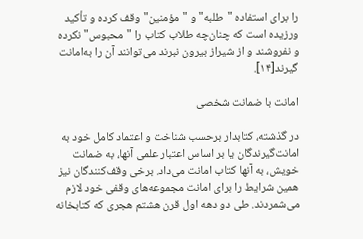را برای استفاده "طلبه" و "مؤمنین" وقف کرده و تأکید ورزیده است که چنان‌چه طلاب کتاب را "محبوس" نکرده و نفروشند و از شیراز بیرون نبرند می‌توانند آن را به‌امانت گیرند[۱۴].

امانت با ضمانت شخصی

در گذشته، کتابدار برحسب شناخت و اعتماد کامل خود به امانت‌گیرندگان یا بر اساس اعتبار علمی آنها، به ضمانت خویش، به آنها کتاب امانت می‌داد. برخی وقف‌کنندگان نیز همین شرایط را برای امانت مجموعه‌های وقفی خود لازم می‌شمردند. طی دو دهه اول قرن هشتم هجری که کتابخانه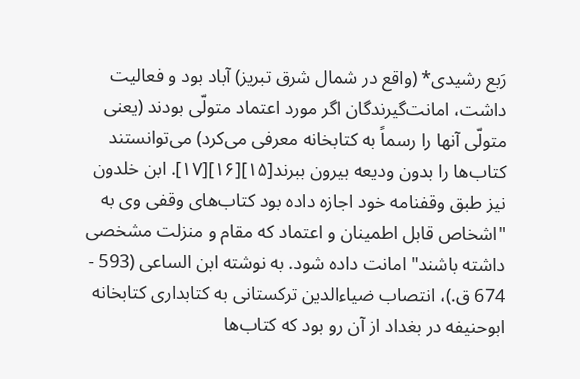رَبع رشیدی* (واقع در شمال شرق تبریز) آباد بود و فعالیت داشت، امانت‌گیرندگان اگر مورد اعتماد متولّی بودند (یعنی متولّی آنها را رسماً به کتابخانه معرفی می‌کرد) می‌توانستند کتاب‌ها را بدون ودیعه بیرون ببرند[۱۵][۱۶][۱۷]. ابن خلدون نیز طبق وقفنامه خود اجازه داده بود کتاب‌های وقفی وی به "اشخاص قابل اطمینان و اعتماد که مقام و منزلت مشخصی داشته باشند" امانت داده شود. به نوشته ابن الساعی (593 - 674 ق.)، انتصاب ضیاءالدین ترکستانی به کتابداری کتابخانه ابوحنیفه در بغداد از آن رو بود که کتاب‌ها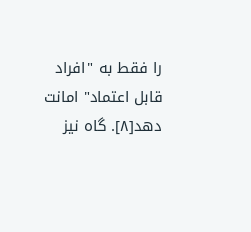را فقط به "افراد قابل اعتماد" امانت دهد[۸]. گاه نیز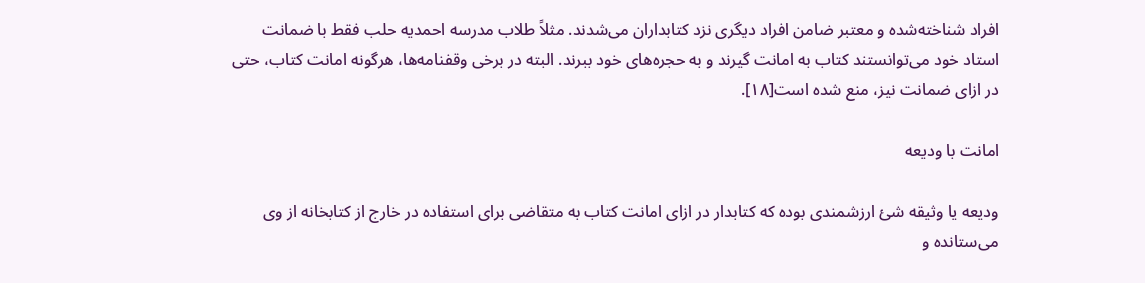افراد شناخته‌شده و معتبر ضامن افراد دیگری نزد کتابداران می‌شدند. مثلاً طلاب مدرسه احمدیه حلب فقط با ضمانت استاد خود می‌توانستند کتاب به امانت گیرند و به حجره‌های خود ببرند. البته در برخی وقفنامه‌ها، هرگونه امانت کتاب، حتی در ازای ضمانت نیز، منع شده است[۱۸].

امانت با ودیعه

ودیعه یا وثیقه شئ ارزشمندی بوده که کتابدار در ازای امانت کتاب به متقاضی برای استفاده در خارج از کتابخانه از وی می‌ستانده و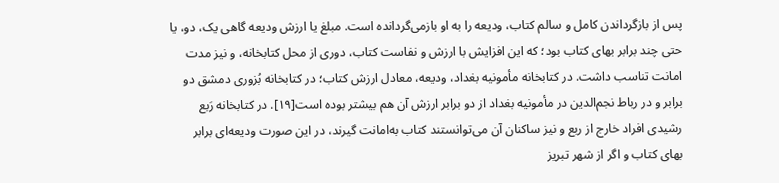پس از بازگرداندن کامل و سالم کتاب، ودیعه را به او بازمی‌گردانده است. مبلغ یا ارزش ودیعه گاهی یک، دو، یا حتی چند برابر بهای کتاب بود؛ که این افزایش با ارزش و نفاست کتاب، دوری از محل کتابخانه، و نیز مدت امانت تناسب داشت. در کتابخانه مأمونیه بغداد، ودیعه، معادل ارزش کتاب؛ در کتابخانه بُزوری دمشق دو برابر و در رباط نجم‌الدین در مأمونیه بغداد از دو برابر ارزش آن هم بیشتر بوده است[۱۹]. در کتابخانه رَبع رشیدی افراد خارج از ربع و نیز ساکنان آن می‌توانستند کتاب به‌امانت گیرند، در این صورت ودیعه‌ای برابر بهای کتاب و اگر از شهر تبریز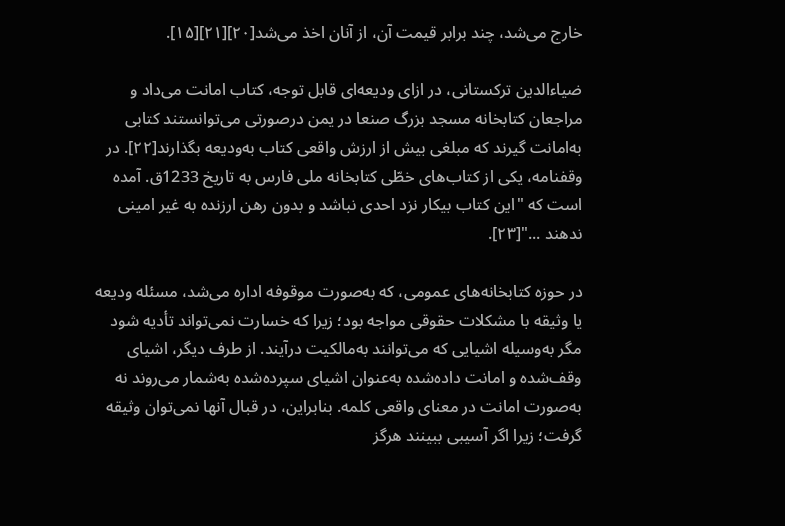خارج می‌شد، چند برابر قیمت آن، از آنان اخذ می‌شد[۲۰][۲۱][۱۵].

ضیاءالدین ترکستانی، در ازای ودیعه‌ای قابل توجه، کتاب امانت می‌داد و مراجعان کتابخانه مسجد بزرگ صنعا در یمن درصورتی می‌توانستند کتابی به‌امانت گیرند که مبلغی بیش از ارزش واقعی کتاب به‌ودیعه بگذارند[۲۲]. در وقفنامه، یکی از کتاب‌های خطّی کتابخانه ملی فارس به تاریخ 1233ق. آمده است که "این کتاب بیکار نزد احدی نباشد و بدون رهن ارزنده به غیر امینی ندهند ..."[۲۳].

در حوزه کتابخانه‌های عمومی، که به‌صورت موقوفه اداره می‌شد، مسئله ودیعه یا وثیقه با مشکلات حقوقی مواجه بود؛ زیرا که خسارت نمی‌تواند تأدیه شود مگر به‌وسیله اشیایی که می‌توانند به‌مالکیت درآیند. از طرف دیگر، اشیای وقف‌شده و امانت داده‌شده به‌عنوان اشیای سپرده‌شده به‌شمار می‌روند نه به‌صورت امانت در معنای واقعی کلمه. بنابراین، در قبال آنها نمی‌توان وثیقه گرفت؛ زیرا اگر آسیبی ببینند هرگز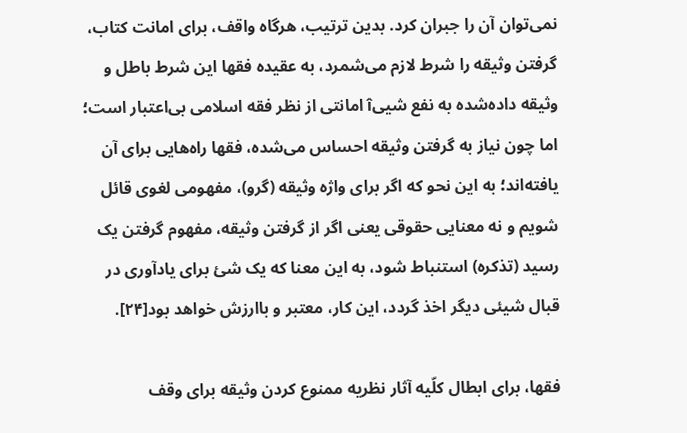نمی‌توان آن را جبران کرد. بدین ترتیب، هرگاه واقف، برای امانت کتاب، گرفتن وثیقه را شرط لازم می‌شمرد، به عقیده فقها این شرط باطل و وثیقه داده‌شده به نفع شییî امانتی از نظر فقه اسلامی بی‌اعتبار است؛ اما چون نیاز به گرفتن وثیقه احساس می‌شده، فقها راه‌هایی برای آن یافته‌اند؛ به این نحو که اگر برای واژه وثیقه (گرو)، مفهومی لغوی قائل شویم و نه معنایی حقوقی یعنی اگر از گرفتن وثیقه، مفهوم گرفتن یک رسید (تذکره) استنباط شود، به این معنا که یک شئ برای یادآوری در قبال شیئی دیگر اخذ گردد، این کار، معتبر و باارزش خواهد بود[۲۴].

فقها، برای ابطال کلّیه آثار نظریه ممنوع کردن وثیقه برای وقف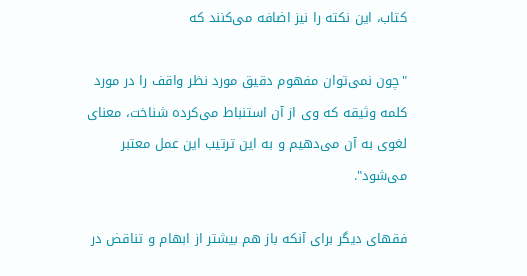کتاب، این نکته را نیز اضافه می‌کنند که

"چون نمی‌توان مفهوم دقیق مورد نظر واقف را در مورد کلمه وثیقه که وی از آن استنباط می‌کرده شناخت، معنای لغوی به آن می‌دهیم و به این ترتیب این عمل معتبر می‌شود".

فقهای دیگر برای آنکه باز هم بیشتر از ابهام و تناقض در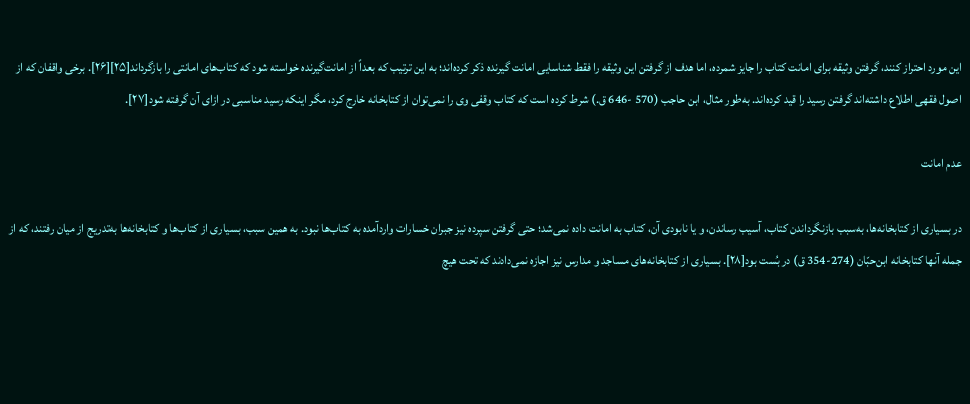این مورد احتراز کنند، گرفتن وثیقه برای امانت کتاب را جایز شمرده، اما هدف از گرفتن این وثیقه را فقط شناسایی امانت گیرنده ذکر کرده‌اند؛ به این ترتیب که بعداً از امانت‌گیرنده خواسته شود که کتاب‌های امانتی را بازگرداند[۲۵][۲۶]. برخی واقفان که از اصول فقهی اطلاع داشته‌اند گرفتن رسید را قید کرده‌اند. به‌طور مثال، ابن حاجب (570 -646 ق.) شرط کرده است که کتاب وقفی وی را نمی‌توان از کتابخانه خارج کرد، مگر اینکه رسید مناسبی در ازای آن گرفته شود[۲۷].

عدم امانت

در بسیاری از کتابخانه‌ها، به‌سبب بازنگرداندن کتاب، آسیب رساندن، و یا نابودی آن، کتاب به امانت داده نمی‌شد؛ حتی گرفتن سپرده نیز جبران خسارات واردآمده به کتاب‌ها نبود. به همین سبب، بسیاری از کتاب‌ها و کتابخانه‌ها به‌تدریج از میان رفتند، که از جمله آنها کتابخانه ابن‌حبّان (274-354 ق) در بُست بود[۲۸]. بسیاری از کتابخانه‌های مساجد و مدارس نیز اجازه نمی‌دادند که تحت هیچ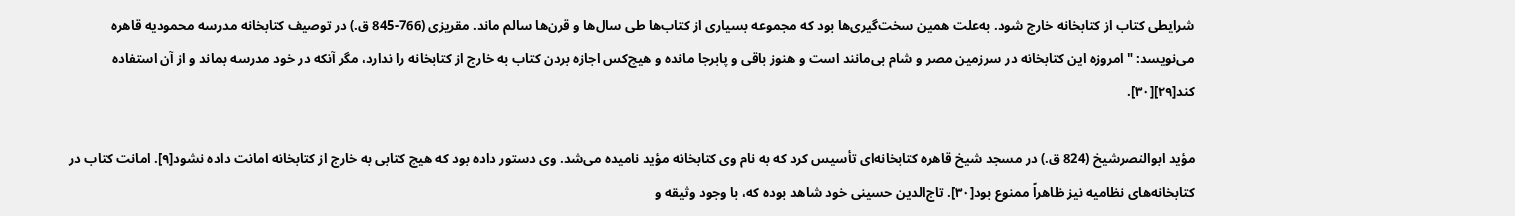شرایطی کتاب از کتابخانه خارج شود. به‌علت همین سخت‌گیری‌ها بود که مجموعه بسیاری از کتاب‌ها طی سال‌ها و قرن‌ها سالم ماند. مقریزی (766-845 ق.) در توصیف کتابخانه مدرسه محمودیه قاهره می‌نویسد: "امروزه این کتابخانه در سرزمین مصر و شام بی‌مانند است و هنوز باقی و پابرجا مانده و هیچ‌کس اجازه بردن کتاب به خارج از کتابخانه را ندارد، مگر آنکه در خود مدرسه بماند و از آن استفاده کند[۲۹][۳۰].

مؤید ابوالنصرشیخ (824 ق.) در مسجد شیخ قاهره کتابخانه‌ای تأسیس کرد که به نام وی کتابخانه مؤید نامیده می‌شد. وی دستور داده بود که هیچ کتابی به خارج از کتابخانه امانت داده نشود[۹]. امانت کتاب در کتابخانه‌های نظامیه نیز ظاهراً ممنوع بود[۳۰]. تاج‌الدین حسینی خود شاهد بوده که، با وجود وثیقه و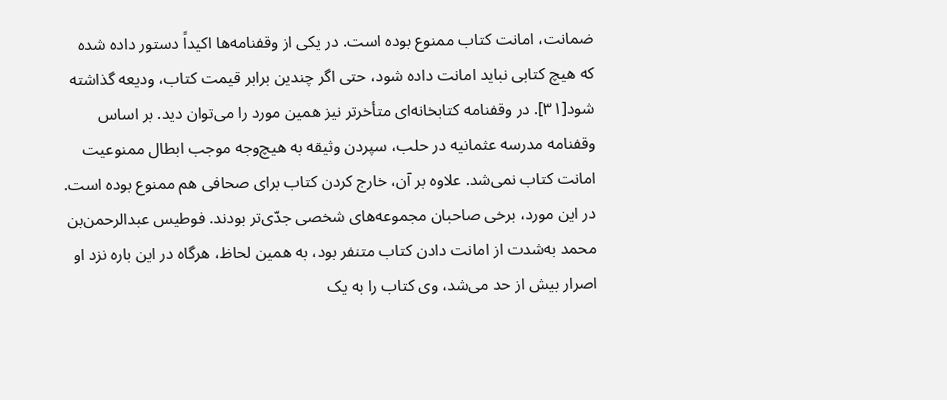ضمانت، امانت کتاب ممنوع بوده است. در یکی از وقفنامه‌ها اکیداً دستور داده شده که هیچ کتابی نباید امانت داده شود، حتی اگر چندین برابر قیمت کتاب، ودیعه گذاشته شود[۳۱]. در وقفنامه کتابخانه‌ای متأخرتر نیز همین مورد را می‌توان دید. بر اساس وقفنامه مدرسه عثمانیه در حلب، سپردن وثیقه به هیچ‌وجه موجب ابطال ممنوعیت امانت کتاب نمی‌شد. علاوه بر آن، خارج کردن کتاب برای صحافی هم ممنوع بوده است. در این مورد، برخی صاحبان مجموعه‌های شخصی جدّی‌تر بودند. فوطیس عبدالرحمن‌بن محمد به‌شدت از امانت دادن کتاب متنفر بود، به همین لحاظ، هرگاه در این باره نزد او اصرار بیش از حد می‌شد، وی کتاب را به یک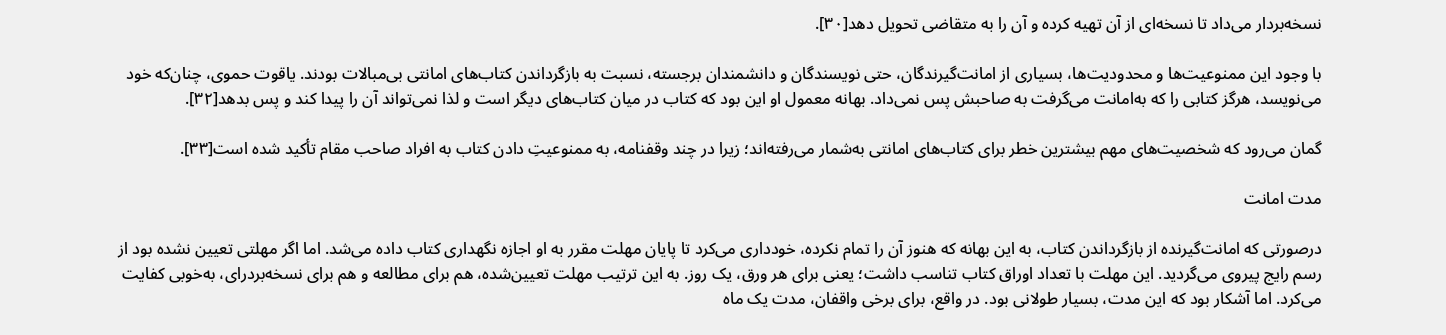نسخه‌بردار می‌داد تا نسخه‌ای از آن تهیه کرده و آن را به متقاضی تحویل دهد[۳۰].

با وجود این ممنوعیت‌ها و محدودیت‌ها، بسیاری از امانت‌گیرندگان، حتی نویسندگان و دانشمندان برجسته، نسبت به بازگرداندن کتاب‌های امانتی بی‌مبالات بودند. یاقوت حموی، چنان‌که خود می‌نویسد، هرگز کتابی را که به‌امانت می‌گرفت به صاحبش پس نمی‌داد. بهانه معمول او این بود که کتاب در میان کتاب‌های دیگر است و لذا نمی‌تواند آن را پیدا کند و پس بدهد[۳۲].

گمان می‌رود که شخصیت‌های مهم بیشترین خطر برای کتاب‌های امانتی به‌شمار می‌رفته‌اند؛ زیرا در چند وقفنامه، به ممنوعیتِ دادن کتاب به افراد صاحب مقام تأکید شده است[۳۳].

مدت امانت

درصورتی که امانت‌گیرنده از بازگرداندن کتاب، به این بهانه که هنوز آن را تمام نکرده، خودداری می‌کرد تا پایان مهلت مقرر به او اجازه نگهداری کتاب داده می‌شد. اما اگر مهلتی تعیین نشده بود از رسم رایج پیروی می‌گردید. این مهلت با تعداد اوراق کتاب تناسب داشت؛ یعنی برای هر ورق، یک روز. به این ترتیب مهلت تعیین‌شده، هم برای مطالعه و هم برای نسخه‌بردرای، به‌خوبی کفایت می‌کرد. اما آشکار بود که این مدت، بسیار طولانی بود. در واقع، برای برخی واقفان، مدت یک ماه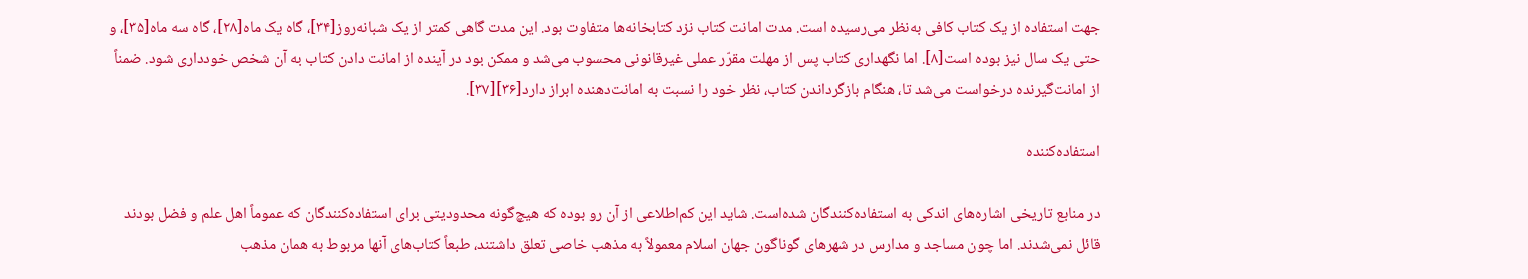جهت استفاده از یک کتاب کافی به‌نظر می‌رسیده است. مدت امانت کتاب نزد کتابخانه‌ها متفاوت بود. این مدت گاهی کمتر از یک شبانه‌روز[۳۴]، گاه یک ماه[۲۸]، گاه سه ماه[۳۵]، و حتی یک سال نیز بوده است[۸]. اما نگهداری کتاب پس از مهلت مقرّر عملی غیرقانونی محسوب می‌شد و ممکن بود در آینده از امانت دادن کتاب به آن شخص خودداری شود. ضمناً از امانت‌گیرنده درخواست می‌شد تا، هنگام بازگرداندن کتاب، نظر خود را نسبت به امانت‌دهنده ابراز دارد[۳۶][۳۷].

استفاده‌کننده

در منابع تاریخی اشاره‌های اندکی به استفاده‌کنندگان شده‌است. شاید این کم‌اطلاعی از آن رو بوده که هیچ‌گونه محدودیتی برای استفاده‌کنندگان که عموماً اهل علم و فضل بودند قائل نمی‌شدند. اما چون مساجد و مدارس در شهرهای گوناگون جهان اسلام معمولاً به مذهب خاصی تعلق داشتند، طبعاً کتاب‌های آنها مربوط به همان مذهب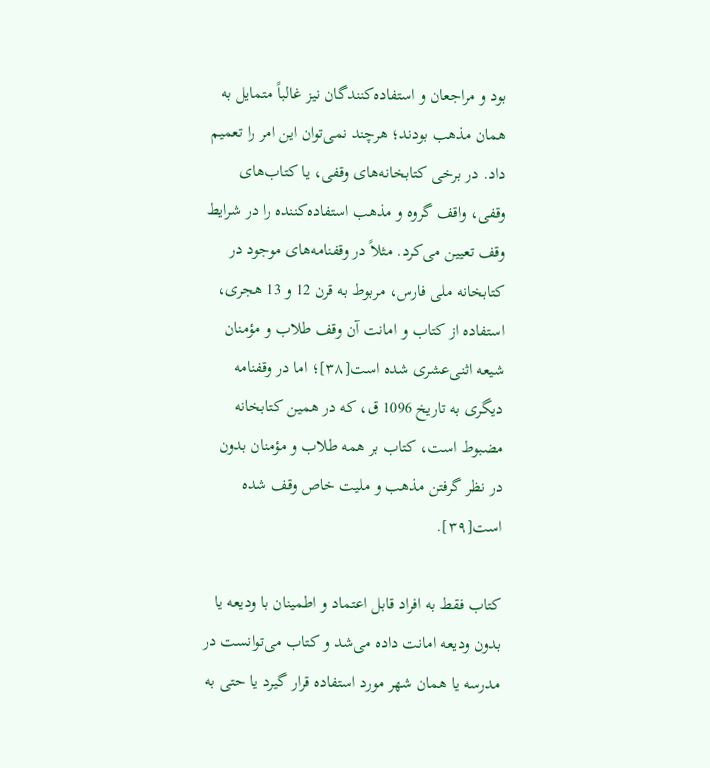بود و مراجعان و استفاده‌کنندگان نیز غالباً متمایل به همان مذهب بودند؛ هرچند نمی‌توان این امر را تعمیم داد. در برخی کتابخانه‌های وقفی، یا کتاب‌های وقفی، واقف گروه و مذهب استفاده‌کننده را در شرایط وقف تعیین می‌کرد. مثلاً در وقفنامه‌های موجود در کتابخانه ملی فارس، مربوط به قرن 12 و 13 هجری، استفاده از کتاب و امانت آن وقف طلاب و مؤمنان شیعه اثنی‌عشری شده است[۳۸]؛ اما در وقفنامه دیگری به تاریخ 1096 ق، که در همین کتابخانه مضبوط است، کتاب بر همه طلاب و مؤمنان بدون در نظر گرفتن مذهب و ملیت خاص وقف شده است[۳۹].

کتاب فقط به افراد قابل اعتماد و اطمینان با ودیعه یا بدون ودیعه امانت داده می‌شد و کتاب می‌توانست در مدرسه یا همان شهر مورد استفاده قرار گیرد یا حتی به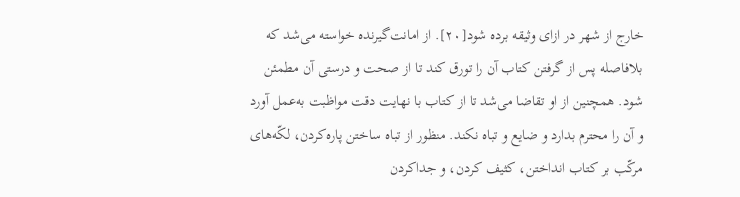خارج از شهر در ازای وثیقه برده شود[۲۰]. از امانت‌گیرنده خواسته می‌شد که بلافاصله پس از گرفتن کتاب آن را تورق کند تا از صحت و درستی آن مطمئن شود. همچنین از او تقاضا می‌شد تا از کتاب با نهایت دقت مواظبت به‌عمل آورد و آن را محترم بدارد و ضایع و تباه نکند. منظور از تباه ساختن پاره‌کردن، لکّه‌های مرکّب بر کتاب انداختن، کثیف کردن، و جداکردن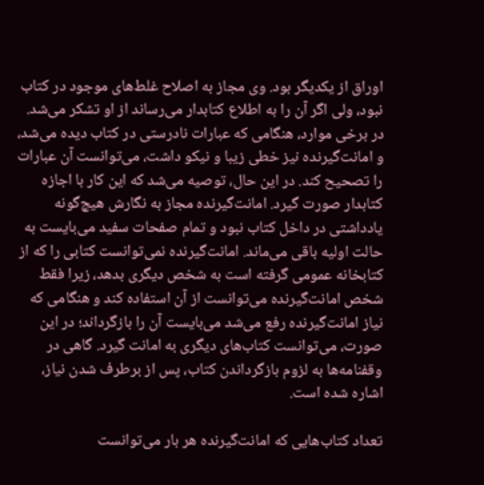اوراق از یکدیگر بود. وی مجاز به اصلاح غلط‌های موجود در کتاب نبود، ولی اگر آن را به اطلاع کتابدار می‌رساند از او تشکر می‌شد. در برخی موارد، هنگامی که عبارات نادرستی در کتاب دیده می‌شد، و امانت‌گیرنده نیز خطی زیبا و نیکو داشت، می‌توانست آن عبارات را تصحیح کند. در این حال، توصیه می‌شد که این کار با اجازه کتابدار صورت گیرد. امانت‌گیرنده مجاز به نگارش هیچ‌گونه یادداشتی در داخل کتاب نبود و تمام صفحات سفید می‌بایست به حالت اولیه باقی می‌ماند. امانت‌گیرنده نمی‌توانست کتابی را که از کتابخانه عمومی گرفته است به شخص دیگری بدهد، زیرا فقط شخص امانت‌گیرنده می‌توانست از آن استفاده کند و هنگامی که نیاز امانت‌گیرنده رفع می‌شد می‌بایست آن را بازگرداند؛ در این صورت، می‌توانست کتاب‌های دیگری به امانت گیرد. گاهی در وقفنامه‌ها به لزوم بازگرداندن کتاب، پس از برطرف شدن نیاز، اشاره شده است.

تعداد کتاب‌هایی که امانت‌گیرنده هر بار می‌توانست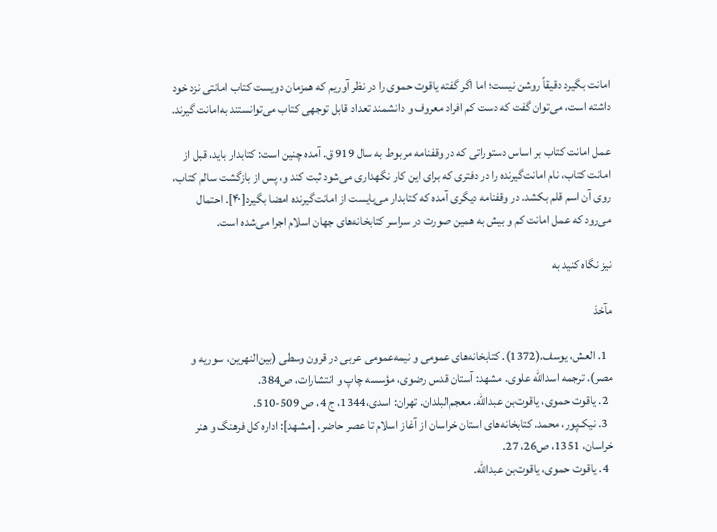امانت بگیرد دقیقاً روشن نیست؛ اما اگر گفته یاقوت حموی را در نظر آوریم که همزمان دویست کتاب امانتی نزد خود داشته است، می‌توان گفت که دست کم افراد معروف و دانشمند تعداد قابل توجهی کتاب می‌توانستند به‌امانت گیرند.

عمل امانت کتاب بر اساس دستوراتی که در وقفنامه مربوط به سال 919 ق. آمده چنین است: کتابدار باید، قبل از امانت کتاب، نام امانت‌گیرنده را در دفتری که برای این کار نگهداری می‌شود ثبت کند و، پس از بازگشت سالم کتاب، روی آن اسم قلم بکشد. در وقفنامه دیگری آمده که کتابدار می‌بایست از امانت‌گیرنده امضا بگیرد[۴۰]. احتمال می‌رود که عمل امانت کم و بیش به همین صورت در سراسر کتابخانه‌های جهان اسلام اجرا می‌شده است.

نیز نگاه کنید به

مآخذ

  1. العش، یوسف.(1372). کتابخانه‌های عمومی و نیمه‌عمومی عربی در قرون وسطی (بین‌النهرین، سوریه و مصر). ترجمه اسدالله علوی. مشهد: آستان قدس رضوی، مؤسسه چاپ و انتشارات، ص384.
  2. یاقوت حموی، یاقوت‌بن عبدالله. معجم‌البلدان. تهران: اسدی،1344، ج 4، ص 509-510.
  3. نیک‌پور، محمد. کتابخانه‌های استان خراسان از آغاز اسلام تا عصر حاضر. [مشهد]: اداره کل فرهنگ و هنر خراسان، 1351، ص26، 27.
  4. یاقوت حموی، یاقوت‌بن عبدالله.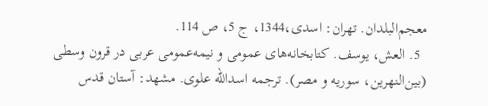معجم‌البلدان. تهران: اسدی،1344، ج 5، ص 114.
  5. العش، یوسف. کتابخانه‌های عمومی و نیمه‌عمومی عربی در قرون وسطی (بین‌النهرین، سوریه و مصر). ترجمه اسدالله علوی. مشهد: آستان قدس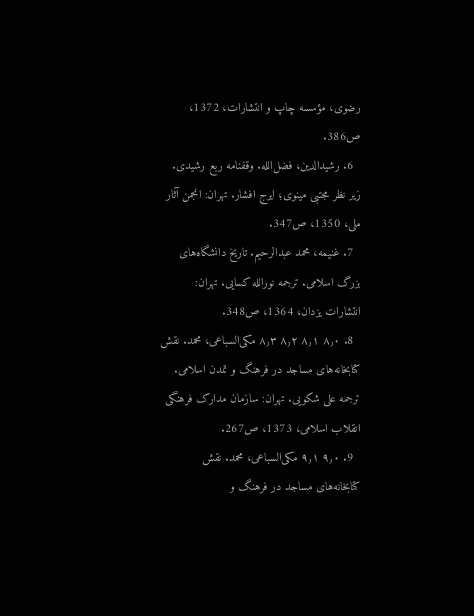رضوی، مؤسسه چاپ و انتشارات، 1372، ص386.
  6. رشیدالدین، فضل‌الله. وقفنامه ربع رشیدی. زیر نظر مجتبی مینوی؛ ایرج افشار. تهران: انجمن آثار ملی، 1350، ص347.
  7. غنیمه، محمد عبدالرحیم. تاریخ دانشگاه‌های بزرگ اسلامی. ترجمه نورالله کسایی. تهران: انتشارات یزدان، 1364، ص348.
  8. ۸٫۰ ۸٫۱ ۸٫۲ ۸٫۳ مکی‌السباعی، محمد. نقش کتابخانه‌های مساجد در فرهنگ و تمدن اسلامی. ترجمه علی شکویی. تهران: سازمان مدارک فرهنگی انقلاب اسلامی، 1373، ص267.
  9. ۹٫۰ ۹٫۱ مکی‌السباعی، محمد. نقش کتابخانه‌های مساجد در فرهنگ و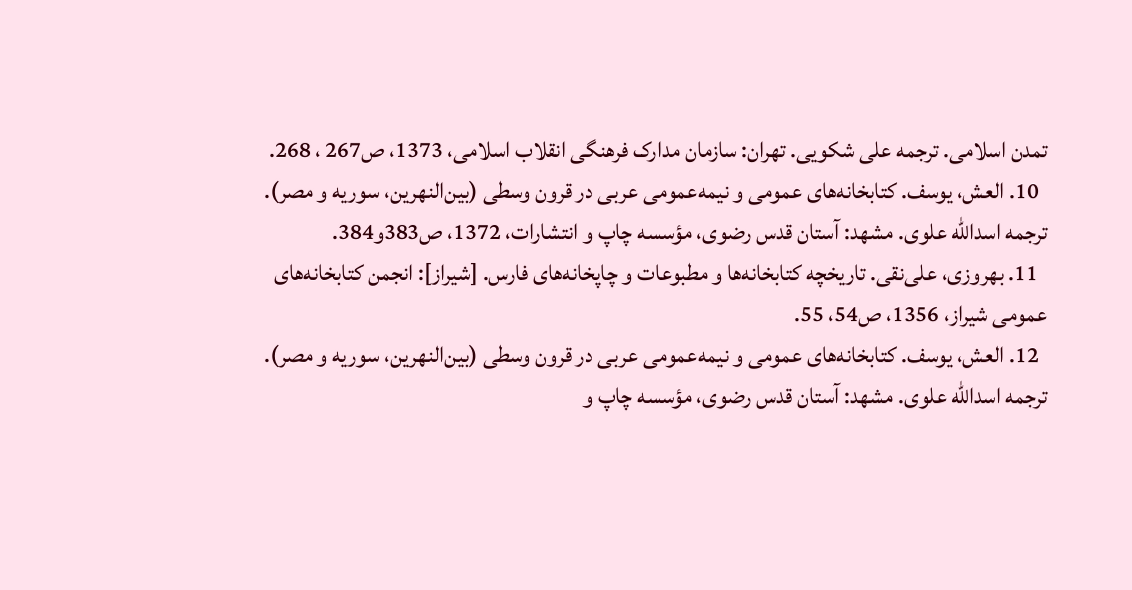تمدن اسلامی. ترجمه علی شکویی. تهران: سازمان مدارک فرهنگی انقلاب اسلامی، 1373، ص267 ، 268.
  10. العش، یوسف. کتابخانه‌های عمومی و نیمه‌عمومی عربی در قرون وسطی (بین‌النهرین، سوریه و مصر). ترجمه اسدالله علوی. مشهد: آستان قدس رضوی، مؤسسه چاپ و انتشارات، 1372، ص383و384.
  11. بهروزی، علی‌نقی. تاریخچه کتابخانه‌ها و مطبوعات و چاپخانه‌های فارس. [شیراز]: انجمن کتابخانه‌های عمومی شیراز، 1356، ص54، 55.
  12. العش، یوسف. کتابخانه‌های عمومی و نیمه‌عمومی عربی در قرون وسطی (بین‌النهرین، سوریه و مصر). ترجمه اسدالله علوی. مشهد: آستان قدس رضوی، مؤسسه چاپ و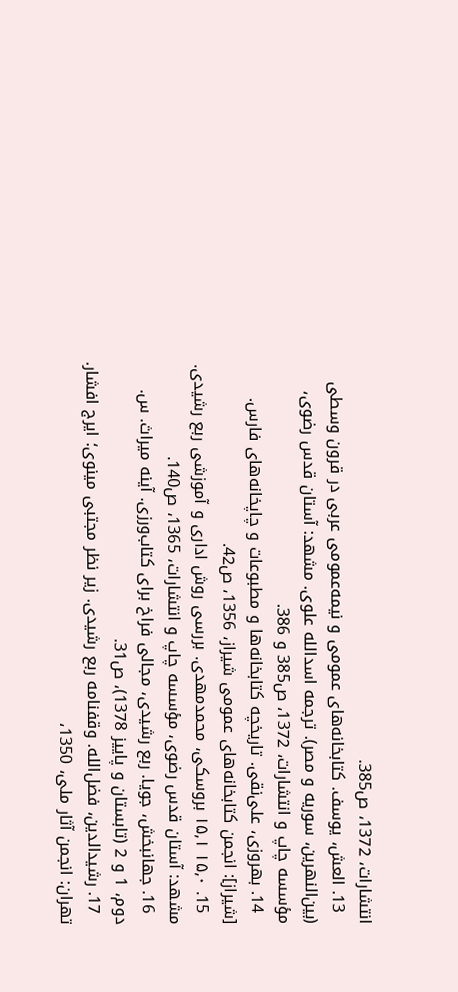انتشارات، 1372، ص385.
  13. العش، یوسف. کتابخانه‌های عمومی و نیمه‌عمومی عربی در قرون وسطی (بین‌النهرین، سوریه و مصر). ترجمه اسدالله علوی. مشهد: آستان قدس رضوی، مؤسسه چاپ و انتشارات، 1372، ص385 و 386.
  14. بهروزی، علی‌نقی. تاریخچه کتابخانه‌ها و مطبوعات و چاپخانه‌های فارس. [شیراز]: انجمن کتابخانه‌های عمومی شیراز، 1356، ص42.
  15. ۱۵٫۰ ۱۵٫۱ بروسکی، محمدمهدی. بررسی روش اداری و آموزشی ربع رشیدی. مشهد: آستان قدس رضوی، مؤسسه چاپ و انتشارات، 1365، ص140.
  16. جهانبخش، جویا. ربع رشیدی، مجالی فراخ برای کتاب‌ورزی. آینه میراث. س. دوم، 1 و 2 (تابستان و پاییز 1378)، ص31.
  17. رشیدالدین، فضل‌الله. وقفنامه ربع رشیدی. زیر نظر مجتبی مینوی؛ ایرج افشار. تهران: انجمن آثار ملی، 1350،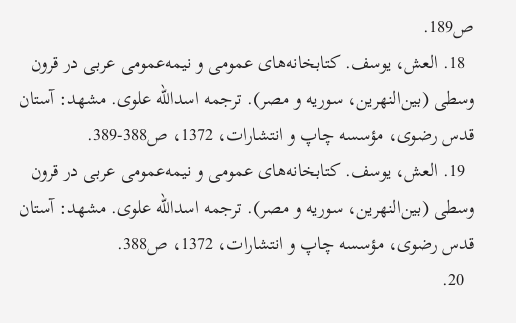ص189.
  18. العش، یوسف. کتابخانه‌های عمومی و نیمه‌عمومی عربی در قرون وسطی (بین‌النهرین، سوریه و مصر). ترجمه اسدالله علوی. مشهد: آستان قدس رضوی، مؤسسه چاپ و انتشارات، 1372، ص388-389.
  19. العش، یوسف. کتابخانه‌های عمومی و نیمه‌عمومی عربی در قرون وسطی (بین‌النهرین، سوریه و مصر). ترجمه اسدالله علوی. مشهد: آستان قدس رضوی، مؤسسه چاپ و انتشارات، 1372، ص388.
  20.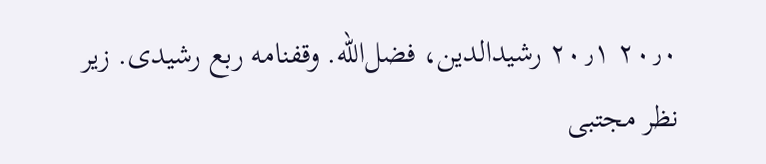۲۰٫۰ ۲۰٫۱ رشیدالدین، فضل‌الله. وقفنامه ربع رشیدی. زیر نظر مجتبی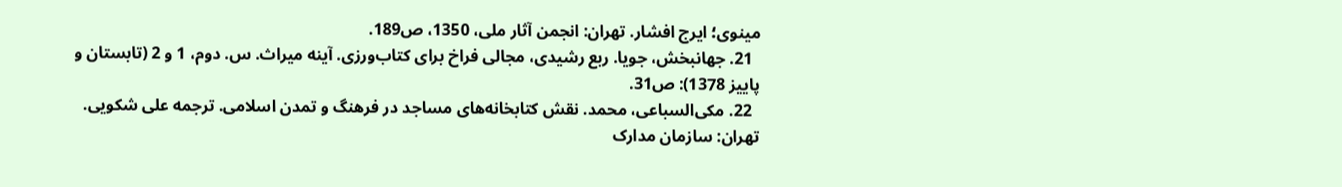مینوی؛ ایرج افشار. تهران: انجمن آثار ملی، 1350، ص189.
  21. جهانبخش، جویا. ربع رشیدی، مجالی فراخ برای کتاب‌ورزی. آینه میراث. س. دوم، 1 و 2 (تابستان و پاییز 1378): ص31.
  22. مکی‌السباعی، محمد. نقش کتابخانه‌های مساجد در فرهنگ و تمدن اسلامی. ترجمه علی شکویی. تهران: سازمان مدارک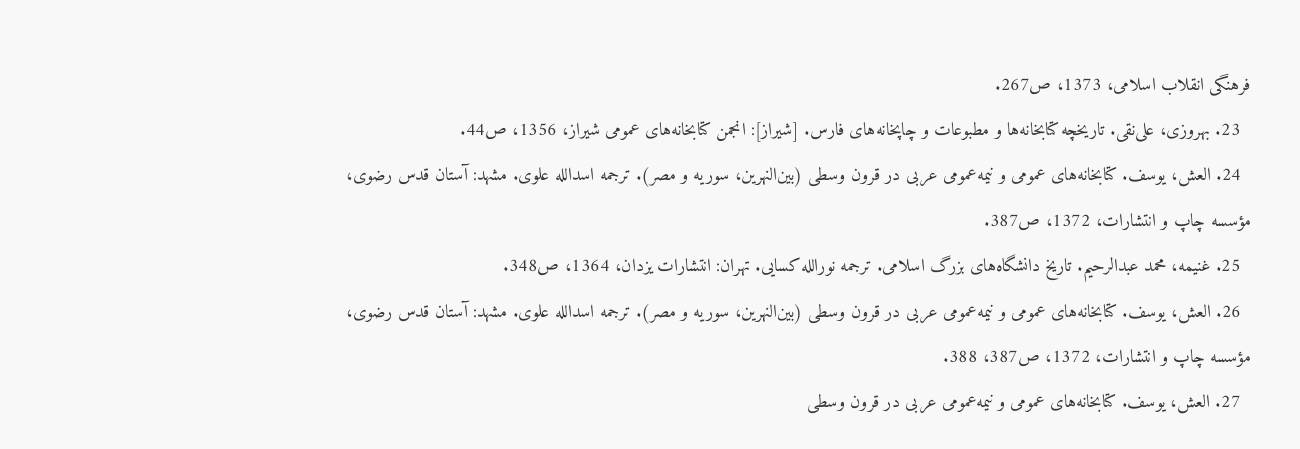فرهنگی انقلاب اسلامی، 1373، ص267.
  23. بهروزی، علی‌نقی. تاریخچه کتابخانه‌ها و مطبوعات و چاپخانه‌های فارس. [شیراز]: انجمن کتابخانه‌های عمومی شیراز، 1356، ص44.
  24. العش، یوسف. کتابخانه‌های عمومی و نیمه‌عمومی عربی در قرون وسطی (بین‌النهرین، سوریه و مصر). ترجمه اسدالله علوی. مشهد: آستان قدس رضوی، مؤسسه چاپ و انتشارات، 1372، ص387.
  25. غنیمه، محمد عبدالرحیم. تاریخ دانشگاه‌های بزرگ اسلامی. ترجمه نورالله کسایی. تهران: انتشارات یزدان، 1364، ص348.
  26. العش، یوسف. کتابخانه‌های عمومی و نیمه‌عمومی عربی در قرون وسطی (بین‌النهرین، سوریه و مصر). ترجمه اسدالله علوی. مشهد: آستان قدس رضوی، مؤسسه چاپ و انتشارات، 1372، ص387، 388.
  27. العش، یوسف. کتابخانه‌های عمومی و نیمه‌عمومی عربی در قرون وسطی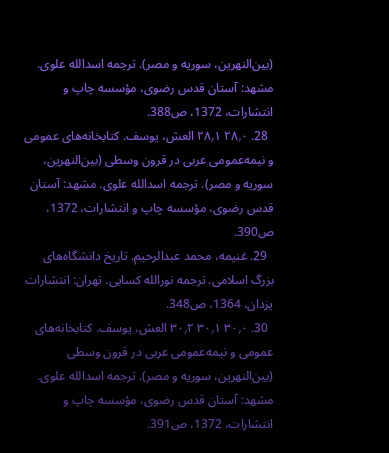(بین‌النهرین، سوریه و مصر). ترجمه اسدالله علوی. مشهد: آستان قدس رضوی، مؤسسه چاپ و انتشارات، 1372، ص388.
  28. ۲۸٫۰ ۲۸٫۱ العش، یوسف. کتابخانه‌های عمومی و نیمه‌عمومی عربی در قرون وسطی (بین‌النهرین، سوریه و مصر). ترجمه اسدالله علوی. مشهد: آستان قدس رضوی، مؤسسه چاپ و انتشارات، 1372، ص390.
  29. غنیمه، محمد عبدالرحیم. تاریخ دانشگاه‌های بزرگ اسلامی. ترجمه نورالله کسایی. تهران: انتشارات یزدان، 1364، ص348.
  30. ۳۰٫۰ ۳۰٫۱ ۳۰٫۲ العش، یوسف. کتابخانه‌های عمومی و نیمه‌عمومی عربی در قرون وسطی (بین‌النهرین، سوریه و مصر). ترجمه اسدالله علوی. مشهد: آستان قدس رضوی، مؤسسه چاپ و انتشارات، 1372، ص391.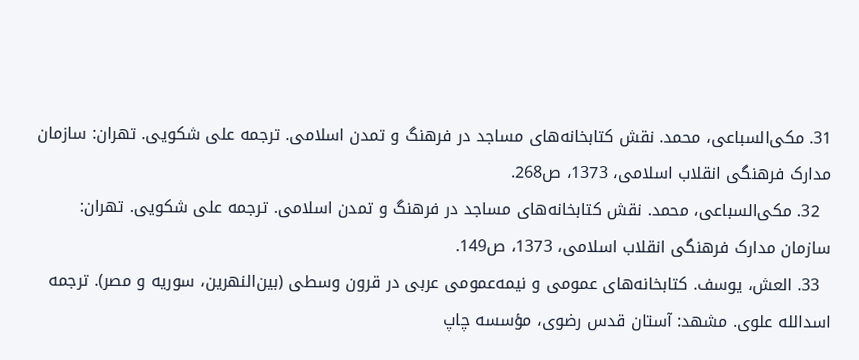31. مکی‌السباعی، محمد. نقش کتابخانه‌های مساجد در فرهنگ و تمدن اسلامی. ترجمه علی شکویی. تهران: سازمان مدارک فرهنگی انقلاب اسلامی، 1373، ص268.
  32. مکی‌السباعی، محمد. نقش کتابخانه‌های مساجد در فرهنگ و تمدن اسلامی. ترجمه علی شکویی. تهران: سازمان مدارک فرهنگی انقلاب اسلامی، 1373، ص149.
  33. العش، یوسف. کتابخانه‌های عمومی و نیمه‌عمومی عربی در قرون وسطی (بین‌النهرین، سوریه و مصر). ترجمه اسدالله علوی. مشهد: آستان قدس رضوی، مؤسسه چاپ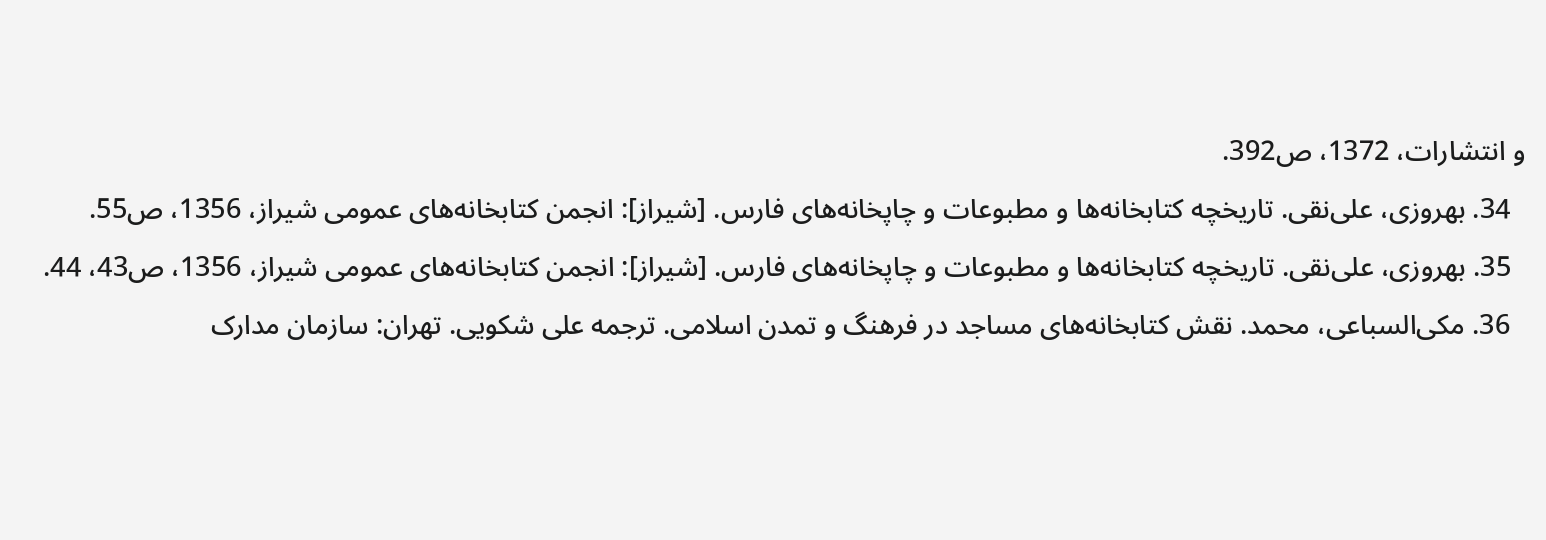و انتشارات، 1372، ص392.
  34. بهروزی، علی‌نقی. تاریخچه کتابخانه‌ها و مطبوعات و چاپخانه‌های فارس. [شیراز]: انجمن کتابخانه‌های عمومی شیراز، 1356، ص55.
  35. بهروزی، علی‌نقی. تاریخچه کتابخانه‌ها و مطبوعات و چاپخانه‌های فارس. [شیراز]: انجمن کتابخانه‌های عمومی شیراز، 1356، ص43، 44.
  36. مکی‌السباعی، محمد. نقش کتابخانه‌های مساجد در فرهنگ و تمدن اسلامی. ترجمه علی شکویی. تهران: سازمان مدارک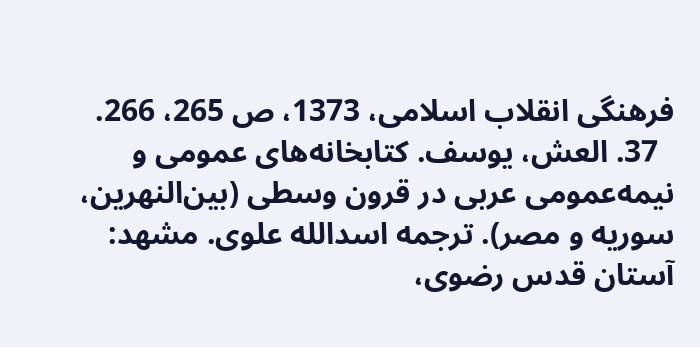فرهنگی انقلاب اسلامی، 1373، ص 265، 266.
  37. العش، یوسف. کتابخانه‌های عمومی و نیمه‌عمومی عربی در قرون وسطی (بین‌النهرین، سوریه و مصر). ترجمه اسدالله علوی. مشهد: آستان قدس رضوی،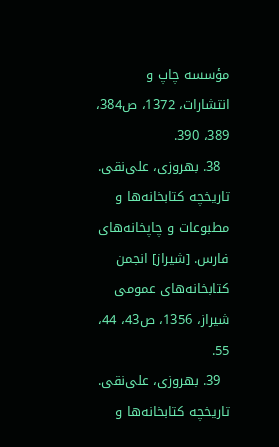مؤسسه چاپ و انتشارات، 1372، ص384، 389، 390.
  38. بهروزی، علی‌نقی. تاریخچه کتابخانه‌ها و مطبوعات و چاپخانه‌های فارس. [شیراز] انجمن کتابخانه‌های عمومی شیراز، 1356، ص43، 44، 55.
  39. بهروزی، علی‌نقی. تاریخچه کتابخانه‌ها و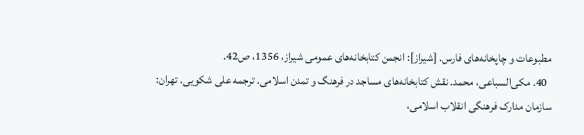مطبوعات و چاپخانه‌های فارس. [شیراز]: انجمن کتابخانه‌های عمومی شیراز، 1356، ص42.
  40. مکی‌السباعی، محمد. نقش کتابخانه‌های مساجد در فرهنگ و تمدن اسلامی. ترجمه علی شکویی. تهران: سازمان مدارک فرهنگی انقلاب اسلامی،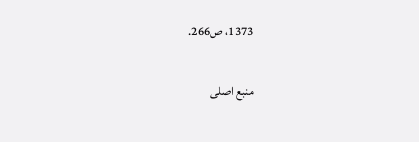1373، ص266.

منبع اصلی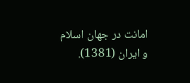امانت در جهان اسلام و ايران (1381).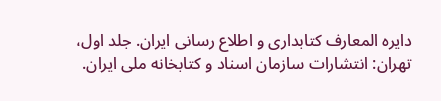دایره المعارف کتابداری و اطلاع رسانی ایران. جلد اول، تهران: انتشارات سازمان اسناد و کتابخانه ملی ایران.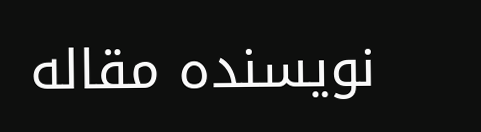نویسنده مقاله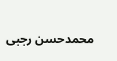محمدحسن رجبی